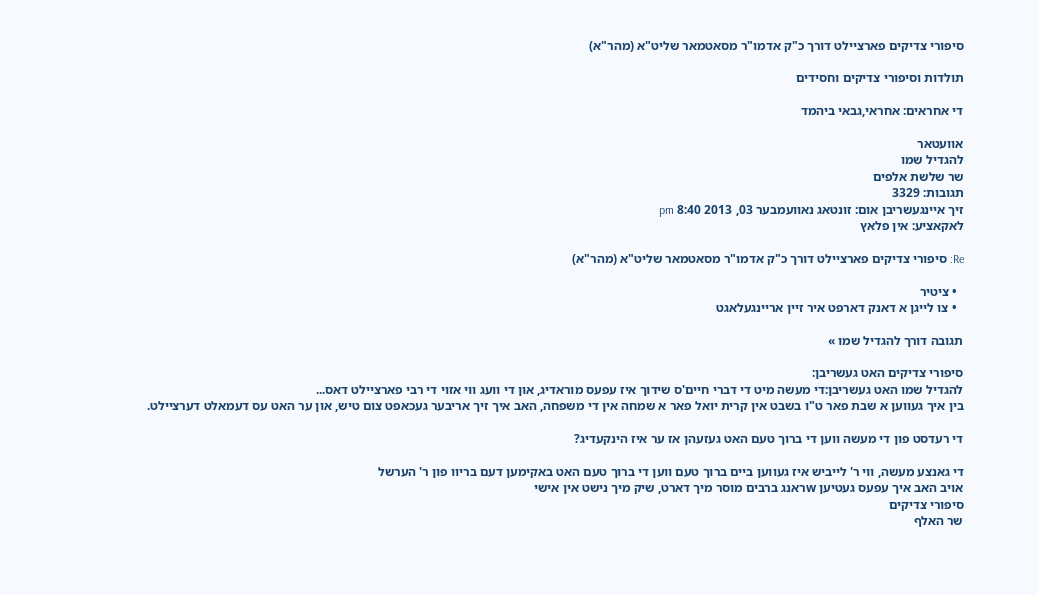סיפורי צדיקים פארציילט דורך כ"ק אדמו"ר מסאטמאר שליט"א (מהר"א)

תולדות וסיפורי צדיקים וחסידים

די אחראים: אחראי,גבאי ביהמד

אוועטאר
להגדיל שמו
שר שלשת אלפים
תגובות: 3329
זיך איינגעשריבן אום: זונטאג נאוועמבער 03, 2013 8:40 pm
לאקאציע: אין פלאץ

Re: סיפורי צדיקים פארציילט דורך כ"ק אדמו"ר מסאטמאר שליט"א (מהר"א)

  • ציטיר
  • צו לייגן א דאנק דארפט איר זיין אריינגעלאגט

תגובה דורך להגדיל שמו »

סיפורי צדיקים האט געשריבן:
להגדיל שמו האט געשריבן:די מעשה מיט די דברי חיים'ס שידוך איז עפעס מוראדיג, און די וועג ווי אזוי די רבי פארציילט דאס...
בין איך געווען א שבת פאר ט"ו בשבט אין קרית יואל פאר א שמחה אין די משפחה, האב איך זיך אריבער געכאפט צום טיש, און ער האט עס דעמאלט דערציילט.

די רעדסט פון די מעשה ווען די ברוך טעם האט געזעהן אז ער איז הינקעדיג?

די גאנצע מעשה, ווי ר' לייביש איז געווען ביים ברוך טעם ווען די ברוך טעם האט באקימען דעם בריוו פון ר' הערשל
אויב האב איך עפעס געטיען wראנג ברבים מוסר מיך דארט, שיק מיך נישט אין אישי
סיפורי צדיקים
שר האלף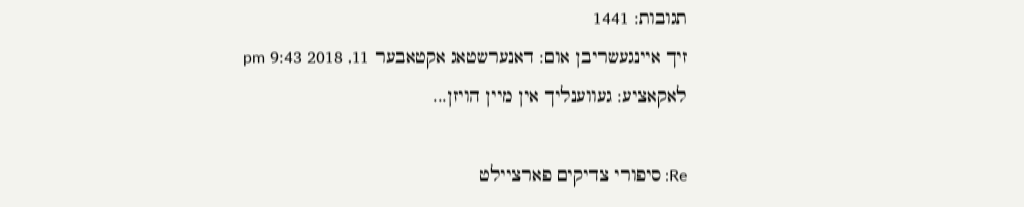תגובות: 1441
זיך איינגעשריבן אום: דאנערשטאג אקטאבער 11, 2018 9:43 pm
לאקאציע: געווענליך אין מיין הויזן...

Re: סיפורי צדיקים פארציילט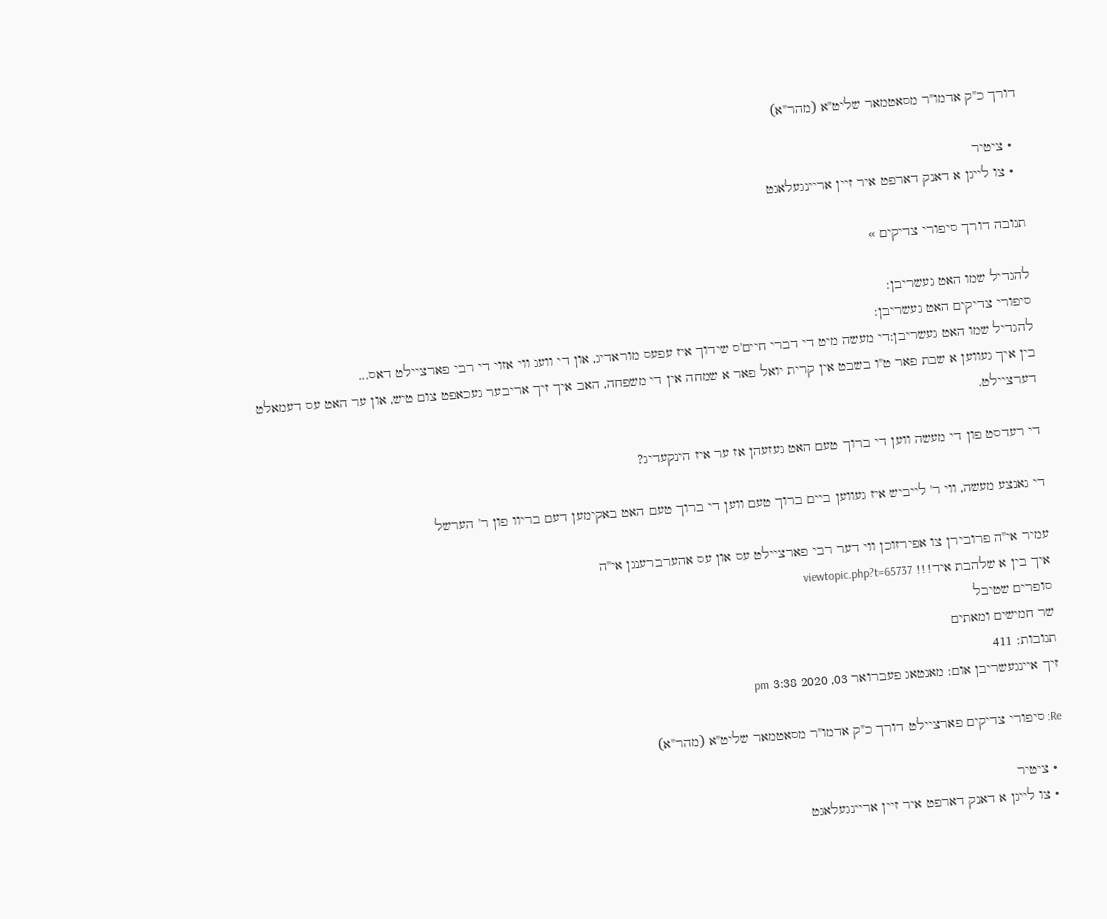דורך כ"ק אדמו"ר מסאטמאר שליט"א (מהר"א)

  • ציטיר
  • צו לייגן א דאנק דארפט איר זיין אריינגעלאגט

תגובה דורך סיפורי צדיקים »

להגדיל שמו האט געשריבן:
סיפורי צדיקים האט געשריבן:
להגדיל שמו האט געשריבן:די מעשה מיט די דברי חיים'ס שידוך איז עפעס מוראדיג, און די וועג ווי אזוי די רבי פארציילט דאס...
בין איך געווען א שבת פאר ט"ו בשבט אין קרית יואל פאר א שמחה אין די משפחה, האב איך זיך אריבער געכאפט צום טיש, און ער האט עס דעמאלט דערציילט.

די רעדסט פון די מעשה ווען די ברוך טעם האט געזעהן אז ער איז הינקעדיג?

די גאנצע מעשה, ווי ר' לייביש איז געווען ביים ברוך טעם ווען די ברוך טעם האט באקימען דעם בריוו פון ר' הערשל

עמיר אי"ה פרובירן צו אפירזוכן ווי דער רבי פארציילט עס און עס אהערברענגן אי"ה
איך בין א שלהבת איד!!! viewtopic.php?t=65737
סופרים שטיבל
שר חמישים ומאתים
תגובות: 411
זיך איינגעשריבן אום: מאנטאג פעברואר 03, 2020 3:38 pm

Re: סיפורי צדיקים פארציילט דורך כ"ק אדמו"ר מסאטמאר שליט"א (מהר"א)

  • ציטיר
  • צו לייגן א דאנק דארפט איר זיין אריינגעלאגט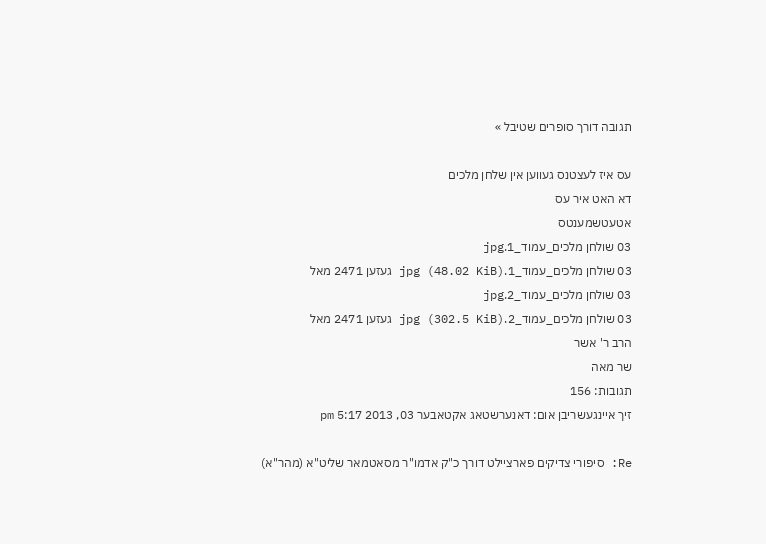תגובה דורך סופרים שטיבל »

עס איז לעצטנס געווען אין שלחן מלכים
דא האט איר עס
אטעטשמענטס
03 שולחן מלכים_עמוד_1.jpg
03 שולחן מלכים_עמוד_1.jpg (48.02 KiB) געזען 2471 מאל
03 שולחן מלכים_עמוד_2.jpg
03 שולחן מלכים_עמוד_2.jpg (302.5 KiB) געזען 2471 מאל
הרב ר' אשר
שר מאה
תגובות: 156
זיך איינגעשריבן אום: דאנערשטאג אקטאבער 03, 2013 5:17 pm

Re: סיפורי צדיקים פארציילט דורך כ"ק אדמו"ר מסאטמאר שליט"א (מהר"א)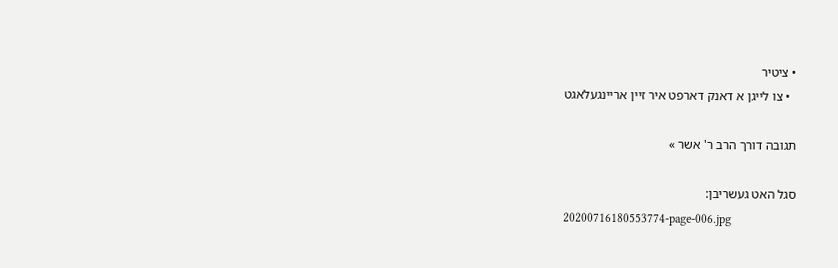• ציטיר
  • צו לייגן א דאנק דארפט איר זיין אריינגעלאגט

תגובה דורך הרב ר' אשר »

סגל האט געשריבן:
20200716180553774-page-006.jpg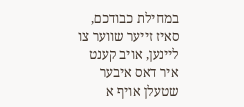במחילת כבודכם, סאיז זייער שווער צו ליינען, אויב קענט איר דאס איבער שטעלן אויף א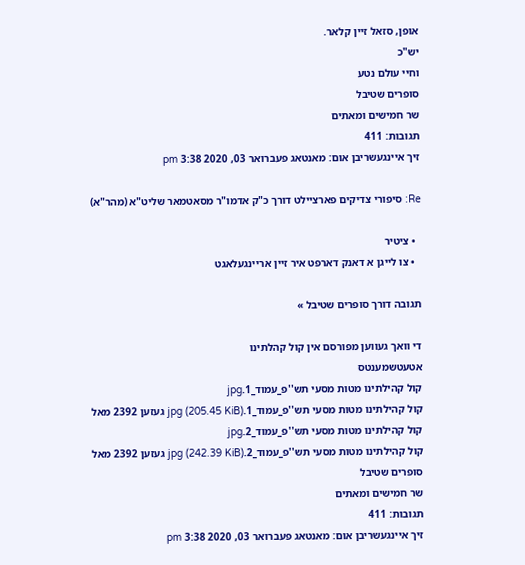אופן, סזאל זיין קלאר.
יש"כ
וחיי עולם נטע
סופרים שטיבל
שר חמישים ומאתים
תגובות: 411
זיך איינגעשריבן אום: מאנטאג פעברואר 03, 2020 3:38 pm

Re: סיפורי צדיקים פארציילט דורך כ"ק אדמו"ר מסאטמאר שליט"א (מהר"א)

  • ציטיר
  • צו לייגן א דאנק דארפט איר זיין אריינגעלאגט

תגובה דורך סופרים שטיבל »

די וואך געווען מפורסם אין קול קהלתינו
אטעטשמענטס
קול קהילתינו מטות מסעי תש''פ_עמוד_1.jpg
קול קהילתינו מטות מסעי תש''פ_עמוד_1.jpg (205.45 KiB) געזען 2392 מאל
קול קהילתינו מטות מסעי תש''פ_עמוד_2.jpg
קול קהילתינו מטות מסעי תש''פ_עמוד_2.jpg (242.39 KiB) געזען 2392 מאל
סופרים שטיבל
שר חמישים ומאתים
תגובות: 411
זיך איינגעשריבן אום: מאנטאג פעברואר 03, 2020 3:38 pm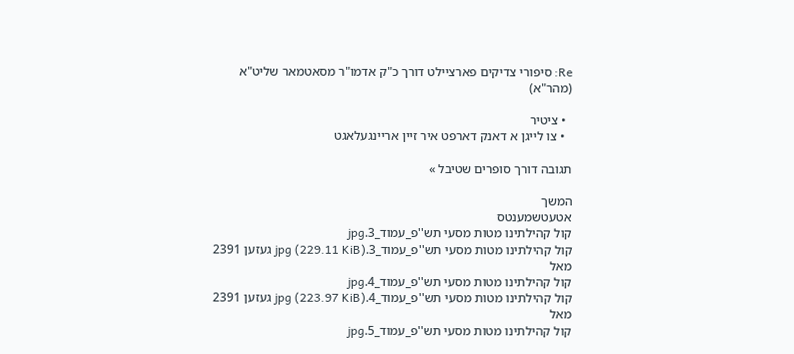Re: סיפורי צדיקים פארציילט דורך כ"ק אדמו"ר מסאטמאר שליט"א (מהר"א)

  • ציטיר
  • צו לייגן א דאנק דארפט איר זיין אריינגעלאגט

תגובה דורך סופרים שטיבל »

המשך
אטעטשמענטס
קול קהילתינו מטות מסעי תש''פ_עמוד_3.jpg
קול קהילתינו מטות מסעי תש''פ_עמוד_3.jpg (229.11 KiB) געזען 2391 מאל
קול קהילתינו מטות מסעי תש''פ_עמוד_4.jpg
קול קהילתינו מטות מסעי תש''פ_עמוד_4.jpg (223.97 KiB) געזען 2391 מאל
קול קהילתינו מטות מסעי תש''פ_עמוד_5.jpg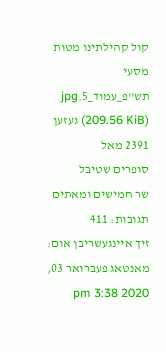קול קהילתינו מטות מסעי תש''פ_עמוד_5.jpg (209.56 KiB) געזען 2391 מאל
סופרים שטיבל
שר חמישים ומאתים
תגובות: 411
זיך איינגעשריבן אום: מאנטאג פעברואר 03, 2020 3:38 pm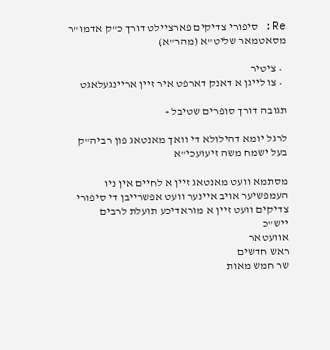Re: סיפורי צדיקים פארציילט דורך כ"ק אדמו"ר מסאטמאר שליט"א (מהר"א)

  • ציטיר
  • צו לייגן א דאנק דארפט איר זיין אריינגעלאגט

תגובה דורך סופרים שטיבל »

לרגל יומא דהילולא די וואך מאנטאג פון רביה"ק בעל ישמח משה זיעועכי"א

מסתמא וועט מאנטאג זיין א לחיים אין ניו העמפשיער אויב איינער וועט אפשרייבן די סיפורי צדיקים וועט זיין א מוראדיכע תועלת לרבים
ייש"כ
אוועטאר
ראש חדשים
שר חמש מאות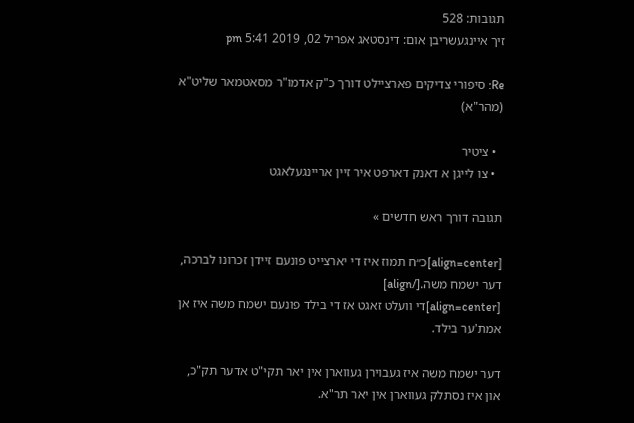תגובות: 528
זיך איינגעשריבן אום: דינסטאג אפריל 02, 2019 5:41 pm

Re: סיפורי צדיקים פארציילט דורך כ"ק אדמו"ר מסאטמאר שליט"א (מהר"א)

  • ציטיר
  • צו לייגן א דאנק דארפט איר זיין אריינגעלאגט

תגובה דורך ראש חדשים »

[align=center]כ״ח תמוז איז די יארצייט פונעם זיידן זכרונו לברכה, דער ישמח משה.[/align]
[align=center]די וועלט זאגט אז די בילד פונעם ישמח משה איז אן אמת'ער בילד.

דער ישמח משה איז געבוירן געווארן אין יאר תקי"ט אדער תק"כ, און איז נסתלק געווארן אין יאר תר"א.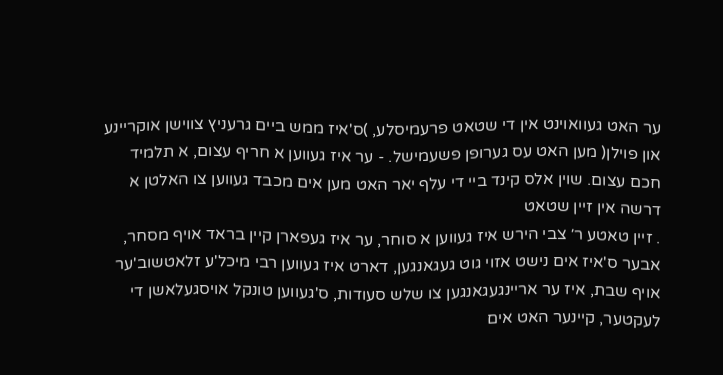ער האט געוואוינט אין די שטאט פרעמיסלע, )ס'איז ממש ביים גרעניץ צווישן אוקריינע און פוילן( מען האט עס גערופן פשעמישל. - ער איז געווען א חריף עצום, א תלמיד חכם עצום. שוין אלס קינד ביי די עלף יאר האט מען אים מכבד געווען צו האלטן א דרשה אין זיין שטאט
. זיין טאטע ר׳ צבי הירש איז געווען א סוחר, ער איז געפארן קיין בראד אויף מסחר, אבער ס'איז אים נישט אזוי גוט געגאנגען, דארט איז געווען רבי מיכל'ע זלאטשוב'ער אויף שבת, איז ער אריינגעגאנגען צו שלש סעודות, ס'געווען טונקל אויסגעלאשן די לעקטער, קיינער האט אים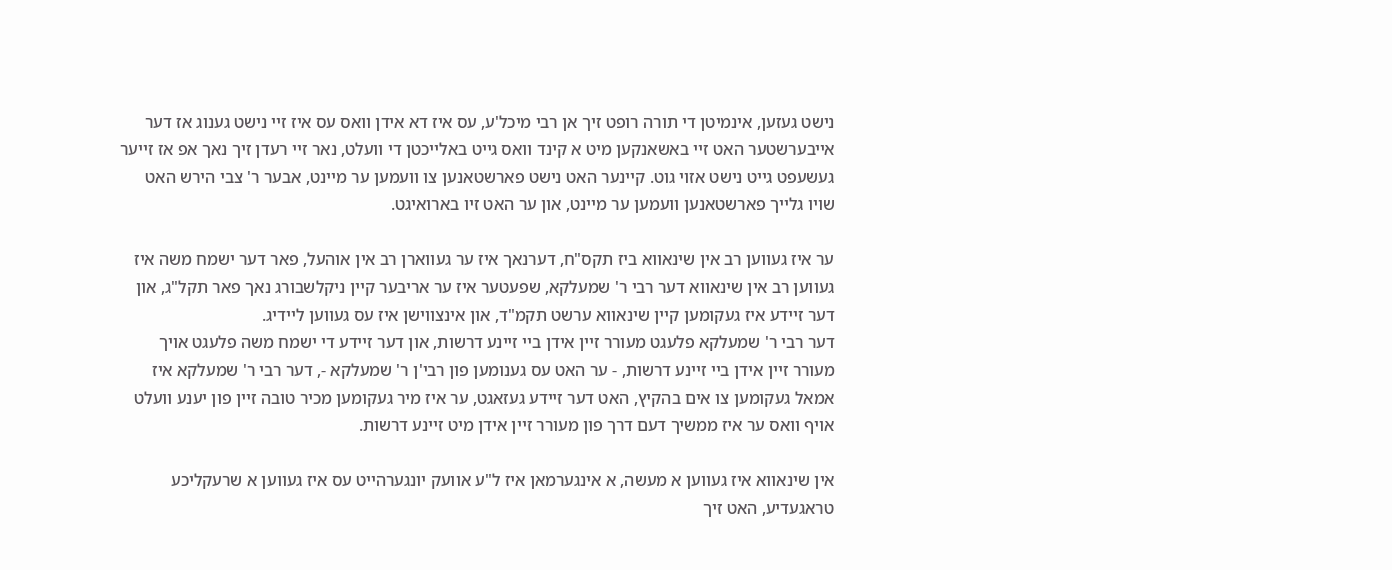נישט געזען, אינמיטן די תורה רופט זיך אן רבי מיכל'ע, עס איז דא אידן וואס עס איז זיי נישט גענוג אז דער אייבערשטער האט זיי באשאנקען מיט א קינד וואס גייט באלייכטן די וועלט, נאר זיי רעדן זיך נאך אפ אז זייער געשעפט גייט נישט אזוי גוט. קיינער האט נישט פארשטאנען צו וועמען ער מיינט, אבער ר' צבי הירש האט שויו גלייך פארשטאנען וועמען ער מיינט, און ער האט זיו בארואיגט.

ער איז געווען רב אין שינאווא ביז תקס"ח, דערנאך איז ער געווארן רב אין אוהעל, פאר דער ישמח משה איז געווען רב אין שינאווא דער רבי ר' שמעלקא, שפעטער איז ער אריבער קיין ניקלשבורג נאך פאר תקל"ג, און דער זיידע איז געקומען קיין שינאווא ערשט תקמ"ד, און אינצווישן איז עס געווען ליידיג.
דער רבי ר' שמעלקא פלעגט מעורר זיין אידן ביי זיינע דרשות, און דער זיידע די ישמח משה פלעגט אויך מעורר זיין אידן ביי זיינע דרשות, - ער האט עס גענומען פון רבי'ן ר' שמעלקא -, דער רבי ר' שמעלקא איז אמאל געקומען צו אים בהקיץ, האט דער זיידע געזאגט, ער איז מיר געקומען מכיר טובה זיין פון יענע וועלט אויף וואס ער איז ממשיך דעם דרך פון מעורר זיין אידן מיט זיינע דרשות.

אין שינאווא איז געווען א מעשה, א אינגערמאן איז ל"ע אוועק יונגערהייט עס איז געווען א שרעקליכע טראגעדיע, האט זיך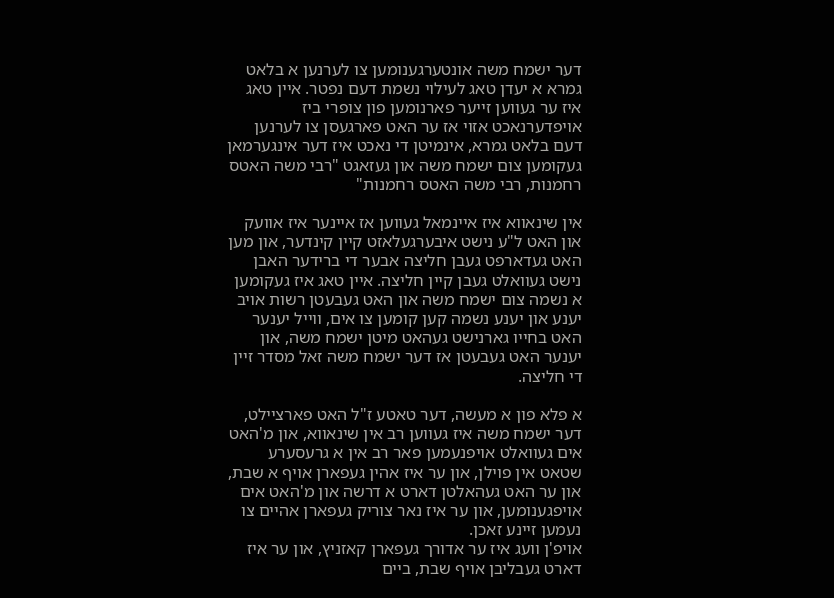דער ישמח משה אונטערגענומען צו לערנען א בלאט גמרא א יעדן טאג לעילוי נשמת דעם נפטר. איין טאג איז ער געווען זייער פארנומען פון צופרי ביז אויפדערנאכט אזוי אז ער האט פארגעסן צו לערנען דעם בלאט גמרא, אינמיטן די נאכט איז דער אינגערמאן געקומען צום ישמח משה און געזאגט "רבי משה האטס רחמנות, רבי משה האטס רחמנות"

אין שינאווא איז איינמאל געווען אז איינער איז אוועק און האט ל"ע נישט איבערגעלאזט קיין קינדער, און מען האט געדארפט געבן חליצה אבער די ברידער האבן נישט געוואלט געבן קיין חליצה. איין טאג איז געקומען א נשמה צום ישמח משה און האט געבעטן רשות אויב יענע און יענע נשמה קען קומען צו אים, ווייל יענער האט בחייו גארנישט געהאט מיטן ישמח משה, און יענער האט געבעטן אז דער ישמח משה זאל מסדר זיין די חליצה.

א פלא פון א מעשה, דער טאטע ז"ל האט פארציילט, דער ישמח משה איז געווען רב אין שינאווא, און מ'האט אים געוואלט אויפנעמען פאר רב אין א גרעסערע שטאט אין פוילן, און ער איז אהין געפארן אויף א שבת, און ער האט געהאלטן דארט א דרשה און מ'האט אים אויפגענומען, און ער איז נאר צוריק געפארן אהיים צו נעמען זיינע זאכן.
אויפ'ן וועג איז ער אדורך געפארן קאזניץ, און ער איז דארט געבליבן אויף שבת, ביים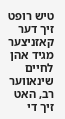טיש רופט זיך דער קאזניצער מגיד אהן לחיים שינאווער רב, האט זיך די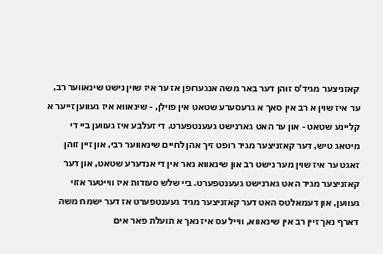קאזניצער מגיד'ס זוהן דער באר משה אנגערופן אז ער איז שוין נישט שינאווער רב, ער איז שוין א רב אין סאך א גרעסערע שטאט אין פוילן, - שינאווא איז געווען זייער א קליינע שטאט - און ער האט גארנישט געענטפערט. די זעלבע איז געווען ביי די מיטאג טיש, דער קאזניצער מגיד רופט זיך אהן לחיים שינאווער רבי, און זיין זוהן זאגט ער איז שוין מער נישט רב און שינאווא נאר אין די אנדערע שטאט, און דער קאזניצער מגיד האט גארנישט געענטפערט. ביי שלש סעודות איז ווייטער אזוי געווען, און דעמאלטס האט דער קאזניצער מגיד געענטפערט אז דער ישמח משה דארף נאך זיין רב אין שינאווא, ווייל עס איז נאך א תועלת פאר אים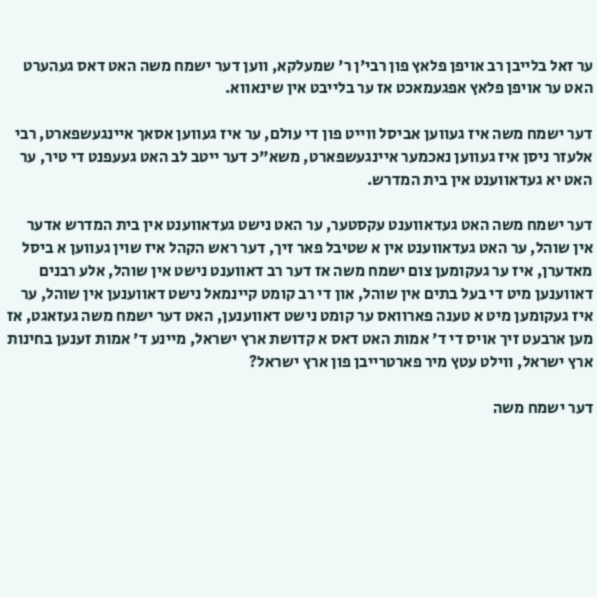ער זאל בלייבן רב אויפן פלאץ פון רבי'ן ר' שמעלקא, ווען דער ישמח משה האט דאס געהערט האט ער אויפן פלאץ אפגעמאכט אז ער בלייבט אין שינאווא.

דער ישמח משה איז געווען אביסל ווייט פון די עולם, ער איז געווען אסאך איינגעשפארט, רבי אלעזר ניסן איז געווען נאכמער איינגעשפארט, משא"כ דער ייטב לב האט געעפנט די טיר, ער האט יא געדאווענט אין בית המדרש.

דער ישמח משה האט געדאווענט עקסטער, ער האט נישט געדאווענט אין בית המדרש אדער אין שוהל, ער האט געדאווענט אין א שטיבל פאר זיך, דער ראש הקהל איז שוין געווען א ביסל מאדערן, איז ער געקומען צום ישמח משה אז דער רב דאווענט נישט אין שוהל, אלע רבנים דאווענען מיט די בעל בתים אין שוהל, און די רב קומט קיינמאל נישט דאווענען אין שוהל, ער איז געקומען מיט א טענה פארוואס ער קומט נישט דאווענען, האט דער ישמח משה געזאגט, אז מען ארבעט זיך אויס די ד' אמות האט דאס א קדושת ארץ ישראל, מיינע ד' אמות זענען בחינות ארץ ישראל, ווילט עטץ מיר פארטרייבן פון ארץ ישראל?

דער ישמח משה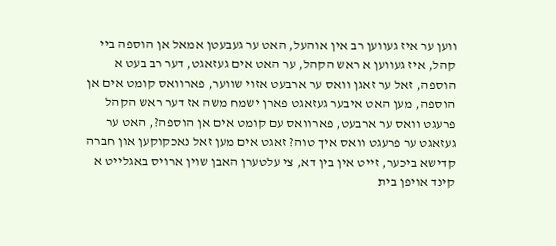ווען ער איז געווען רב אין אוהעל, האט ער געבעטן אמאל אן הוספה ביי קהל, איז געווען א ראש הקהל, ער האט אים געזאגט, דער רב בעט א הוספה, זאל ער זאגן וואס ער ארבעט אזוי שווער, פארוואס קומט אים אן הוספה, מען האט איבער געזאגט פארן ישמח משה אז דער ראש הקהל פרעגט וואס ער ארבעט, פארוואס עם קומט אים אן הוספה?, האט ער געזאגט ער פרעגט וואס איך טוה? זאגט אים מען זאל נאכקוקען און חברה קדישא ביכער, זייט אין בין דא, צי עלטערן האבן שוין ארויס באגלייט א קינד אויפן בית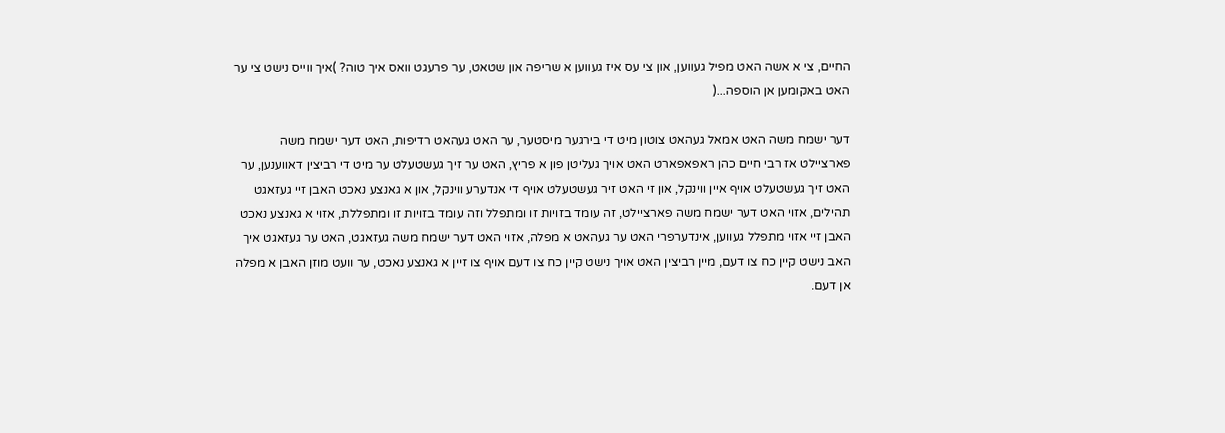החיים, צי א אשה האט מפיל געווען, און צי עס איז געווען א שריפה און שטאט, ער פרעגט וואס איך טוה? )איך ווייס נישט צי ער האט באקומען אן הוספה...(

דער ישמח משה האט אמאל געהאט צוטון מיט די בירגער מיסטער, ער האט געהאט רדיפות, האט דער ישמח משה פארציילט אז רבי חיים כהן ראפאפארט האט אויך געליטן פון א פריץ, האט ער זיך געשטעלט ער מיט די רביצין דאווענען, ער האט זיך געשטעלט אויף איין ווינקל, און זי האט זיר געשטעלט אויף די אנדערע ווינקל, און א גאנצע נאכט האבן זיי געזאגט תהילים, אזוי האט דער ישמח משה פארציילט, זה עומד בזויות זו ומתפלל וזה עומד בזויות זו ומתפללת, אזוי א גאנצע נאכט האבן זיי אזוי מתפלל געווען, אינדערפרי האט ער געהאט א מפלה, אזוי האט דער ישמח משה געזאגט, האט ער געזאגט איך האב נישט קיין כח צו דעם, מיין רביצין האט אויך נישט קיין כח צו דעם אויף צו זיין א גאנצע נאכט, ער וועט מוזן האבן א מפלה אן דעם.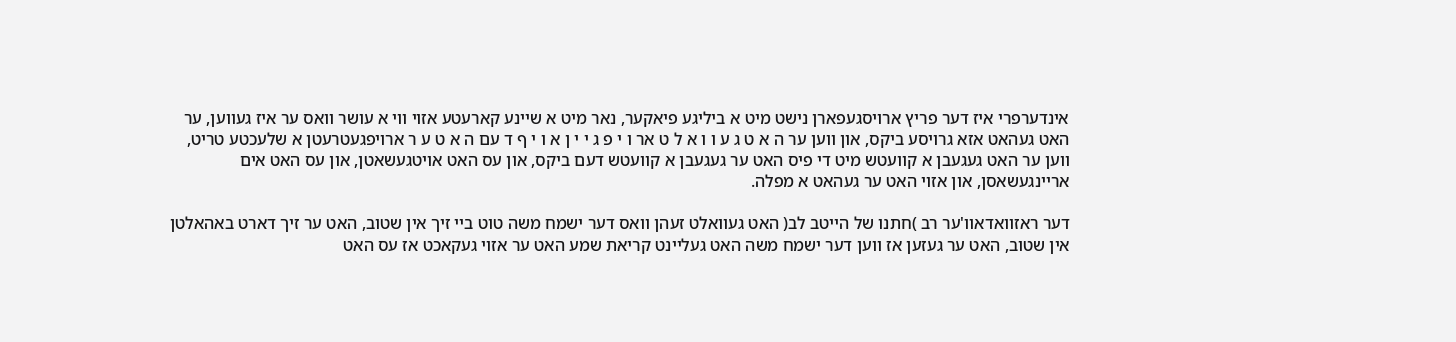אינדערפרי איז דער פריץ ארויסגעפארן נישט מיט א ביליגע פיאקער, נאר מיט א שיינע קארעטע אזוי ווי א עושר וואס ער איז געווען, ער האט געהאט אזא גרויסע ביקס, און ווען ער ה א ט ג ע ו ו א ל ט אר ו י פ ג י י ן א ו י ף ד עם ה א ט ע ר ארויפגעטרעטן א שלעכטע טריט, ווען ער האט געגעבן א קוועטש מיט די פיס האט ער געגעבן א קוועטש דעם ביקס, און עס האט אויטגעשאטן, און עס האט אים אריינגעשאסן, און אזוי האט ער געהאט א מפלה.

דער ראזוואדאוו'ער רב )חתנו של הייטב לב( האט געוואלט זעהן וואס דער ישמח משה טוט ביי זיך אין שטוב, האט ער זיך דארט באהאלטן אין שטוב, האט ער געזען אז ווען דער ישמח משה האט געליינט קריאת שמע האט ער אזוי געקאכט אז עס האט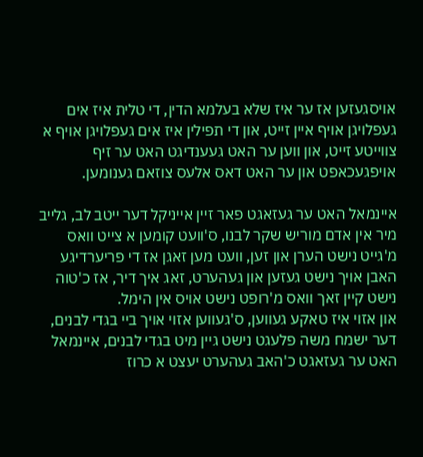אויסגעזען אז ער איז שלא בעלמא הדין, די טלית איז אים געפלויגן אויף איין זייט, און די תפילין איז אים געפלויגן אויף א צווייטע זייט, און ווען ער האט געענדיגט האט ער זיף אויפגעכאפט און ער האט דאס אלעס צוזאם גענומען.

איינמאל האט ער געזאגט פאר זיין אייניקל דער ייטב לב, גלייב מיר אין אדם מוריש שקר לבנו, ס'וועט קומען א צייט וואס מ'גייט נישט הערן און זען, וועט מען זאגן אז די פריערדיגע האבן אויך נישט געזען און געהערט, זאג איך דיר, אז כ'טוה נישט קיין זאך וואס מ'רופט נישט אויס אין הימל.
און אזוי איז טאקע געווען, ס'געווען אזוי אויך ביי בגדי לבנים, דער ישמח משה פלעגט נישט גיין מיט בגדי לבנים, איינמאל האט ער געזאגט כ'האב געהערט יעצט א כרוז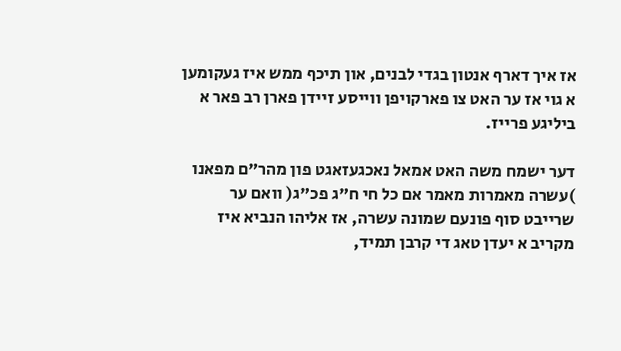אז איך דארף אנטון בגדי לבנים, און תיכף ממש איז געקומען א גוי אז ער האט צו פארקויפן ווייסע זיידן פארן רב פאר א ביליגע פרייז.

דער ישמח משה האט אמאל נאכגעזאגט פון מהר"ם מפאנו )עשרה מאמרות מאמר אם כל חי ח"ג פכ"ג( וואם ער שרייבט סוף פונעם שמונה עשרה, אז אליהו הנביא איז מקריב א יעדן טאג די קרבן תמיד,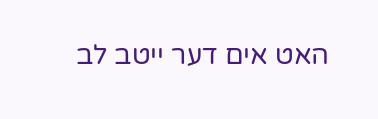האט אים דער ייטב לב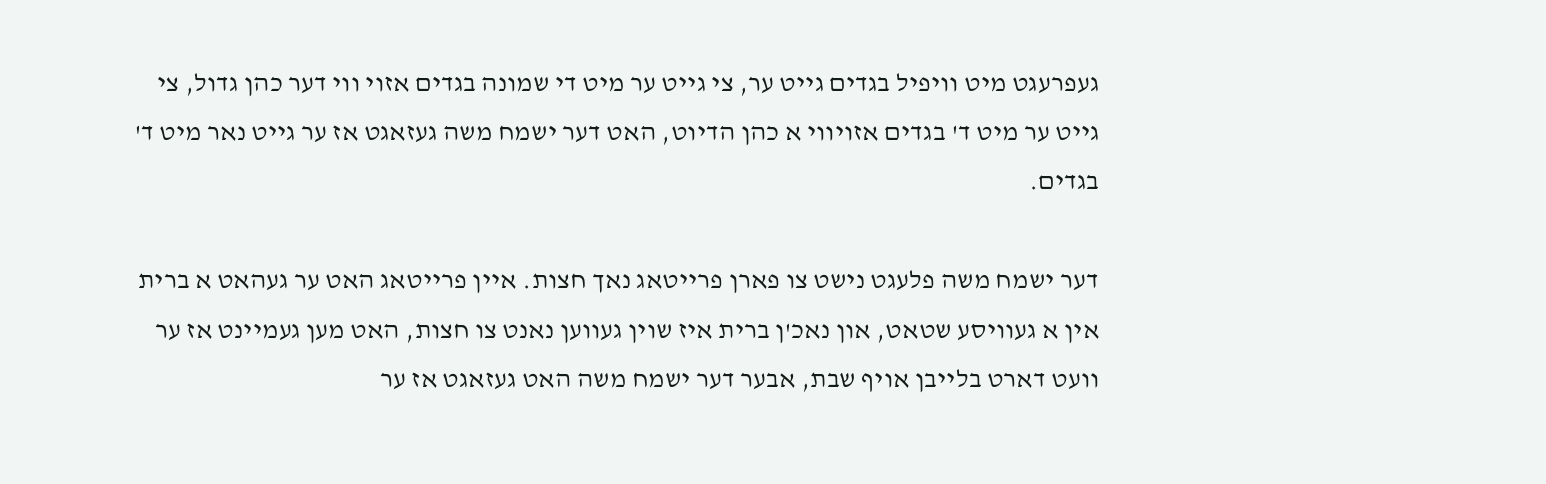געפרעגט מיט וויפיל בגדים גייט ער, צי גייט ער מיט די שמונה בגדים אזוי ווי דער כהן גדול, צי גייט ער מיט ד' בגדים אזויווי א כהן הדיוט, האט דער ישמח משה געזאגט אז ער גייט נאר מיט ד' בגדים.

דער ישמח משה פלעגט נישט צו פארן פרייטאג נאך חצות. איין פרייטאג האט ער געהאט א ברית אין א געוויסע שטאט, און נאכ'ן ברית איז שוין געווען נאנט צו חצות, האט מען געמיינט אז ער וועט דארט בלייבן אויף שבת, אבער דער ישמח משה האט געזאגט אז ער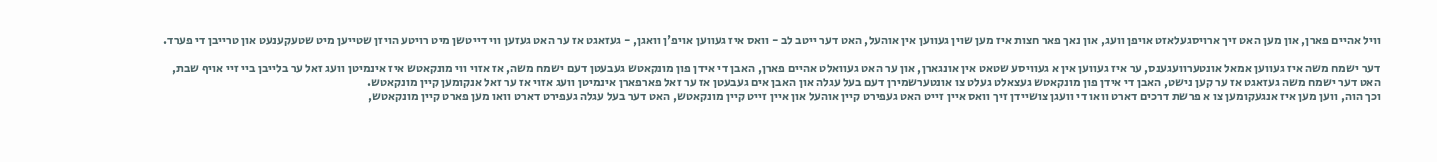וויל אהיים פארן, און מען האט זיך ארויסגעלאזט אויפן וועג, און נאך פאר חצות איז מען שוין געווען אין אוהעל, האט דער ייטב לב - וואס איז געווען אויפ'ן וואגן, - געזאגט אז ער האט געזען ווי דייטשן מיט רויטע הויזן שטייען מיט שטעקענעט און טרייבן די פערד.

דער ישמח משה איז געווען אמאל אונטערוועגענס, ער איז געווען אין א געוויסע שטאט אין אונגארן, און ער האט געוואלט אהיים פארן, האבן די אידן פון מונקאטש געבעטן דעם ישמח משה, אז אזוי ווי מונקאטש איז אינמיטן וועג זאל ער בלייבן ביי זיי אויף שבת, האט דער ישמח משה געזאגט אז ער קען נישט, האבן די אידן פון מונקאטש געצאלט געלט צו אונטערשמירן דעם בעל עגלה און האבן אים געבעטן אז ער זאל פארפארן אינמיטן וועג אזוי אז ער זאל אנקומען קיין מונקאטש.
וכך הוה, ווען מען איז אנגעקומען צו א פרשת דרכים דארט וואו די וועגן צושיידן זיך וואס איין זייט האט געפירט קיין אוהעל און איין זייט קיין מונקאטש, האט דער בעל עגלה געפירט דארט וואו מען פארט קיין מונקאטש,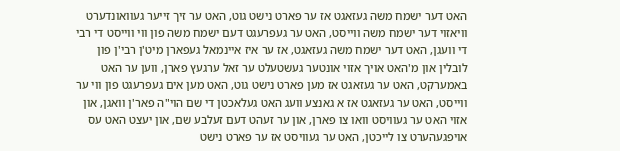האט דער ישמח משה געזאגט אז ער פארט נישט גוט, האט ער זיך זייער געוואונדערט וויאזוי דער ישמח משה ווייסט, האט ער געפרעגט דעם ישמח משה פון ווי ווייסט די רבי די וועגן, האט דער ישמח משה געזאגט, אז ער איז איינמאל געפארן מיט'ן רבי'ן פון לובלין און מ'האט אויך אזוי אונטער געשטעלט ער זאל ערגעץ פארן, ווען ער האט באמערקט, האט ער געזאגט אז מען פארט נישט גוט, האט מען אים געפרעגט פון ווי ער ווייסט, האט ער געזאגט אז א גאנצע וועג האט געלאכטן די שם הוי"ה פאר'ן וואגן, און אזוי האט ער געוויסט וואו צו פארן, און ער זעהט דעם זעלבע שם, און יעצט האט עס אויפגעהערט צו לייכטן, האט ער געוויסט אז ער פארט נישט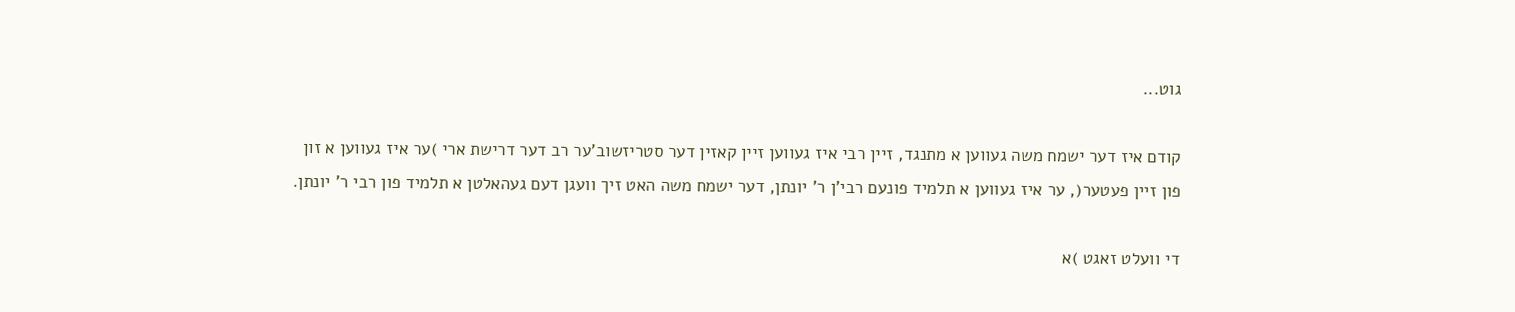גוט...

קודם איז דער ישמח משה געווען א מתנגד, זיין רבי איז געווען זיין קאזין דער סטריזשוב'ער רב דער דרישת ארי )ער איז געווען א זון פון זיין פעטער(, ער איז געווען א תלמיד פונעם רבי'ן ר' יונתן, דער ישמח משה האט זיך וועגן דעם געהאלטן א תלמיד פון רבי ר' יונתן.

די וועלט זאגט )א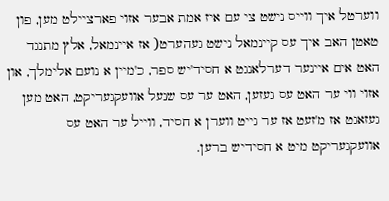ווערטל איך ווייס נישט צי עם איז אמת אבער אזוי פארציילט מען, פון טאטן האב איך עס קיינמאל נישט געהערט( אז איינמאל, אלץ מתנגד האט אים איינער דערלאנגט א חסיד'יש ספר, כ'מיין א נועם אלימלך, און אזוי ווי ער האט עס געזען, האט ער עס שנעל אוועקגעריקט, האט מען געזאגט אז מ'זעט אז ער גייט ווערן א חסיד, ווייל ער האט עס אוועקגעריקט מיט א חסידיש ברען.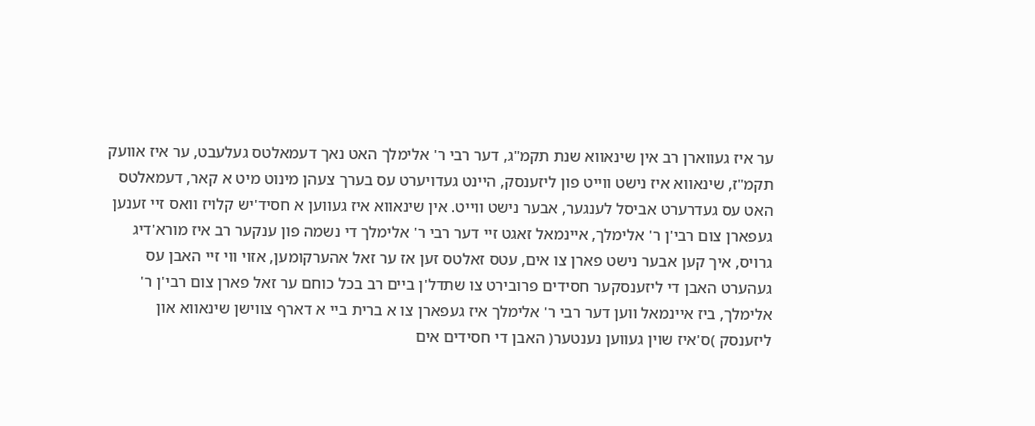ער איז געווארן רב אין שינאווא שנת תקמ"ג, דער רבי ר' אלימלך האט נאך דעמאלטס געלעבט, ער איז אוועק תקמ"ז, שינאווא איז נישט ווייט פון ליזענסק, היינט געדויערט עס בערך צעהן מינוט מיט א קאר, דעמאלטס האט עס געדרערט אביסל לענגער, אבער נישט ווייט. אין שינאווא איז געווען א חסיד'יש קלויז וואס זיי זענען געפארן צום רבי'ן ר' אלימלך, איינמאל זאגט זיי דער רבי ר' אלימלך די נשמה פון ענקער רב איז מורא'דיג גרויס, איך קען אבער נישט פארן צו אים, עטס זאלטס זען אז ער זאל אהערקומען, אזוי ווי זיי האבן עס געהערט האבן די ליזענסקער חסידים פרובירט צו שתדל'ן ביים רב בכל כוחם ער זאל פארן צום רבי'ן ר' אלימלך, ביז איינמאל ווען דער רבי ר' אלימלך איז געפארן צו א ברית ביי א דארף צווישן שינאווא און ליזענסק )ס'איז שוין געווען נענטער( האבן די חסידים אים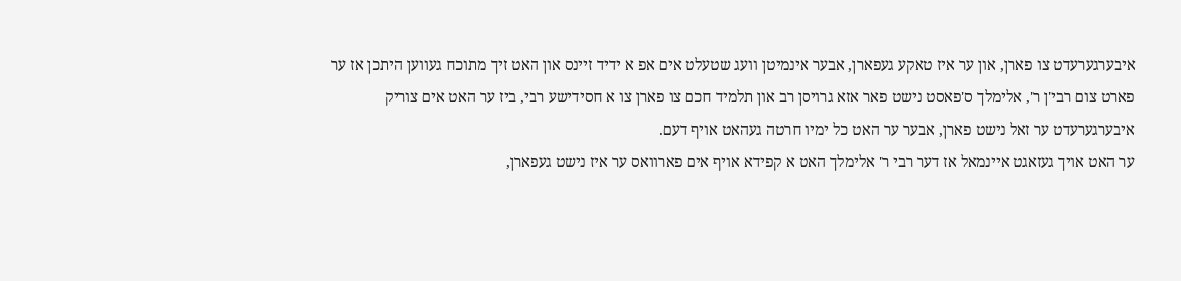איבערגערעדט צו פארן, און ער איז טאקע געפארן, אבער אינמיטן וועג שטעלט אים אפ א ידיד זיינס און האט זיך מתוכח געווען היתכן אז ער פארט צום רבי'ן ר', אלימלך ס'פאסט נישט פאר אזא גרויסן רב און תלמיד חכם צו פארן צו א חסידישע רבי, ביז ער האט אים צוריק איבערגערעדט ער זאל נישט פארן, אבער ער האט כל ימיו חרטה געהאט אויף דעם.
ער האט אויך געזאגט איינמאל אז דער רבי ר' אלימלך האט א קפידא אויף אים פארוואס ער איז נישט געפארן,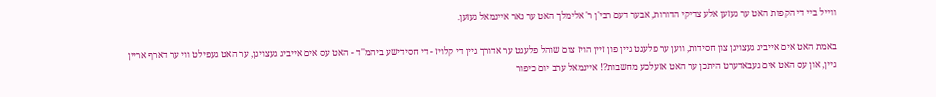ווייל ביי די הקפות האט ער געזען אלע צדיקי הדורות, אבער דעם רבי'ן ר' אלימלך האט ער נאר איינמאל געזען.

באמת האט אים אייביג געצויגן צון חסידות, ווען ער פלעגט גיין פון זיין הויז צום שוהל פלעגט ער אדורך גיין די קלויז - די חסידישע ביהמ''ד - האט עס אים אייביג געצויגן, ער האט געפילט ווי ער דארף אריין גיין, און עס האט אים געבאדערט היתכן ער האט אזעלכע מחשבות?! איינמאל ערב יום כיפור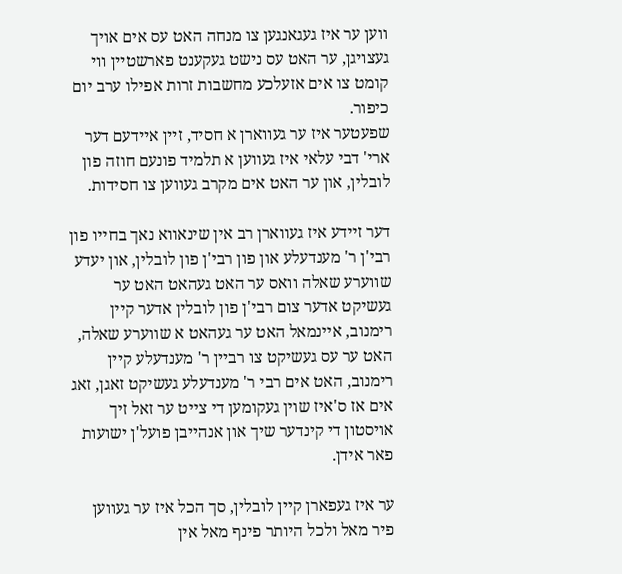ווען ער איז געגאנגען צו מנחה האט עס אים אויך געצויגן, ער האט עס נישט געקענט פארשטיין ווי קומט צו אים אזעלכע מחשבות זרות אפילו ערב יום כיפור.
שפעטער איז ער געווארן א חסיד, זיין איידעם דער ארי' דבי עלאי איז געווען א תלמיד פונעם חוזה פון לובלין, און ער האט אים מקרב געווען צו חסידות.

דער זיידע איז געווארן רב אין שינאווא נאך בחייו פון רבי'ן ר' מענדעלע און פון רבי'ן פון לובלין, און יעדע שווערע שאלה וואס ער האט געהאט האט ער געשיקט אדער צום רבי'ן פון לובלין אדער קיין רימנוב, איינמאל האט ער געהאט א שווערע שאלה, האט ער עס געשיקט צו רביין ר' מענדעלע קיין רימנוב, האט אים רבי ר' מענדעלע געשיקט זאגן, זאג אים אז ס'איז שוין געקומען די צייט ער זאל זיך אויסטון די קינדער שיך און אנהייבן פועל'ן ישועות פאר אידן.

ער איז געפארן קיין לובלין, סך הכל איז ער געווען פיר מאל ולכל היותר פינף מאל אין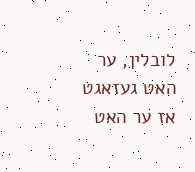לובלין, ער האט געזאגט אז ער האט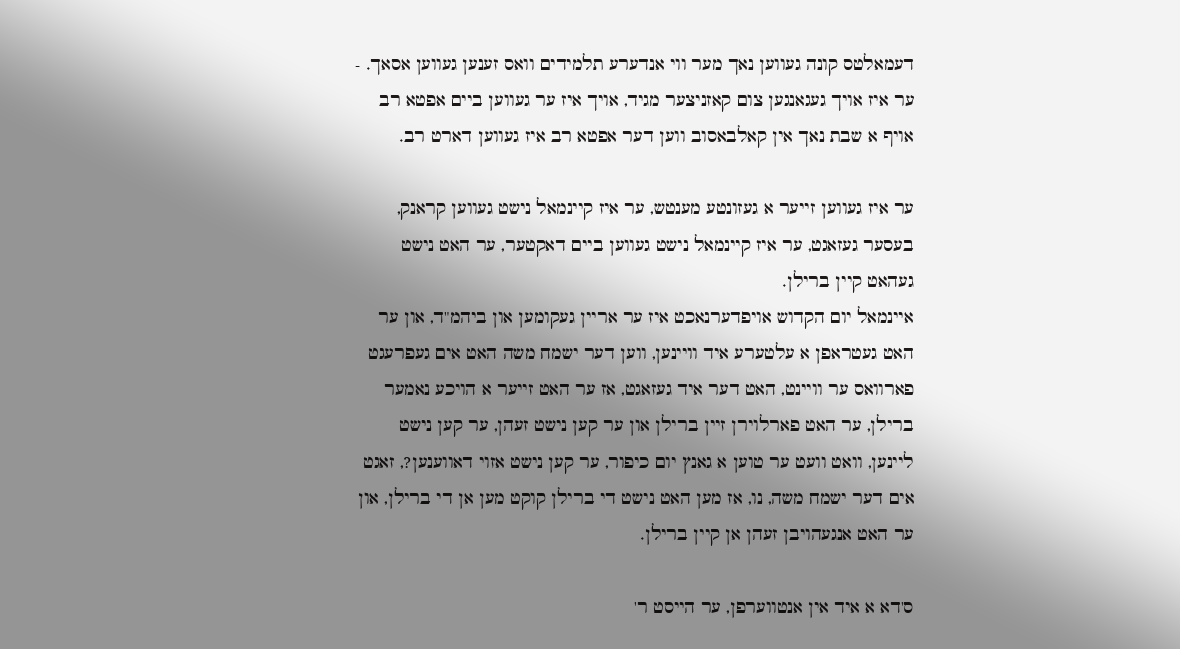דעמאלטס קונה געווען נאך מער ווי אנדערע תלמידים וואס זענען געווען אסאך. - ער איז אויך געגאנגען צום קאזניצער מגיד, אויך איז ער געווען ביים אפטא רב אויף א שבת נאך אין קאלבאסוב ווען דער אפטא רב איז געווען דארט רב.

ער איז געווען זייער א געזונטע מענטש, ער איז קיינמאל נישט געווען קראנק, בעסער געזאגט, ער איז קיינמאל נישט געווען ביים דאקטער, ער האט נישט געהאט קיין ברילן.
איינמאל יום הקדוש אויפדערנאכט איז ער אריין געקומען און ביהמ"ד, און ער האט געטראפן א עלטערע איד וויינען, ווען דער ישמח משה האט אים געפרעגט פארוואס ער וויינט, האט דער איד געזאגט, אז ער האט זייער א הויכע נאמער ברילן, ער האט פארלוירן זיין ברילן און ער קען נישט זעהן, ער קען נישט ליינען, וואט וועט ער טוען א גאנץ יום כיפור, ער קען נישט אזוי דאווענען?, זאגט אים דער ישמח משה, נו, אז מען האט נישט די ברילן קוקט מען אן די ברילן, און ער האט אנגעהויבן זעהן אן קיין ברילן.

ס'דא א איד אין אנטווערפן, ער הייסט ר'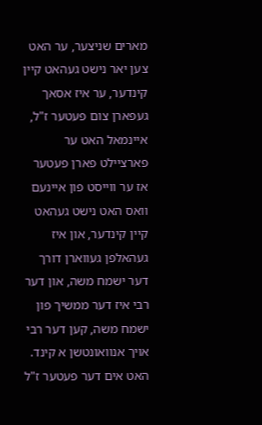מארים שניצער, ער האט צען יאר נישט געהאט קיין קינדער, ער איז אסאך געפארן צום פעטער ז"ל, איינמאל האט ער פארציילט פארן פעטער אז ער ווייסט פון איינעם וואס האט נישט געהאט קיין קינדער, און איז געהאלפן געווארן דורך דער ישמח משה, און דער רבי איז דער ממשיך פון ישמח משה, קען דער רבי אויך אנוואונטשן א קינד.
האט אים דער פעטער ז"ל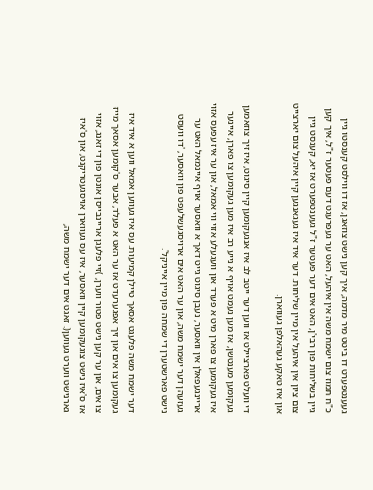געענטפערט דו ביטט מיר מדמה, איך קען נישט צוזאגן, אז דו ווילסט קענסטו גיין כ"ח תמוז צום ישמח משה אין איהעל, האט ער געפרעגט דעם פעטער ז"ל, איך קען גיין בשליחות פון רבי'ן, האט אים דער פעטער ז"ל געענטפערט אז יא, קענסט גיין צום ציון אין איהעל אין מיין שליחות. דער איד איז געגאנגען קיין איהעל צום יארצייט און איז טאקע געהאלפן געווארן.

די וועלט פארציילט אז ווען דער ייטב לב איז אנגעקומען קיין סיגוט, איז זיך צוזאמען געקומען מענטשן, אז מען נעמט אויף א נייע רב איז מען געקומען צו פארן, איינער איז געקומען צו פארן מיט א פערד און וועגעלע אזוי ווי אמאל, און ער איז עפעס אזוי אריינגעפאלן אין וואסער, נעבן סיגוט גייט דאך א וואסער אויף איינמאל האט ער געזעהן דער ישמח משה, און ער האט אים ארויסגעשלעפט פון וואסער, 'דו וועסט נישט פארשטערן די שמחה פון מיין אייניקל'.

דער ישמח משה פלעגט אסאך טיילן קמיעות. עס איז געווען אמאל ווען א איד איז געקומען צו אים און זיך אפגערעדט אז ער האט א פעלד, אבער ס'קומען אסאך מייז צו אים, און ער קען נישט פטור ווערן, )זיי פלעגן אריינבייסן אונטן פון די זאנג, אזוי אז ס'איז נישט צוגעקומען קיין וואסער, איז עס געווארן אויסגעטריקנט, און ס'איז גארנישט ווערט געווען(. זאגט אים דער ישמח משה,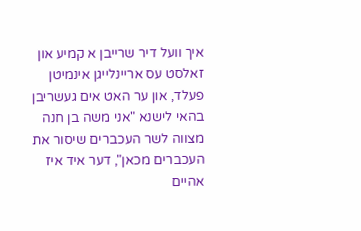איך וועל דיר שרייבן א קמיע און זאלסט עס אריינלייגן אינמיטן פעלד, און ער האט אים געשריבן בהאי לישנא "אני משה בן חנה מצווה לשר העכברים שיסור את העכברים מכאן", דער איד איז אהיים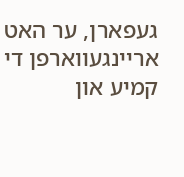געפארן, ער האט אריינגעווארפן די קמיע און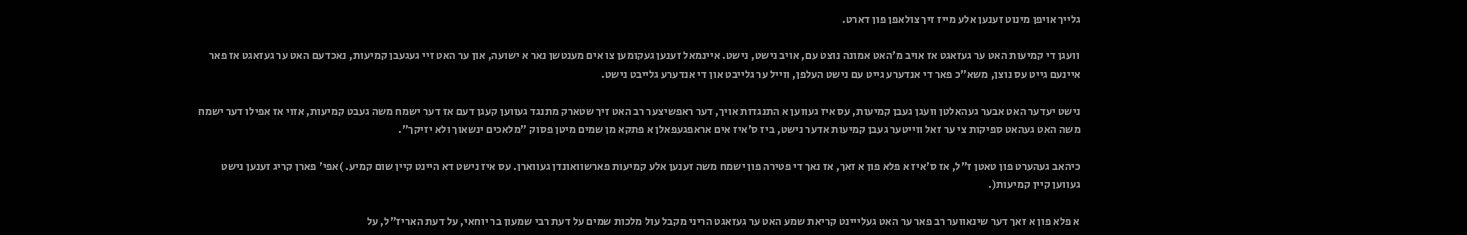גלייך אויפן מינוט זענען אלע מייז זיך צולאפן פון דארט.

וועגן די קמיעות האט ער געזאגט אז אויב מ'האט אמונה נוצט עם, אויב נישט, נישט. איינמאל זענען געקומען צו אים מענטשן נאר א ישועה, און ער האט זיי געגעבן קמיעות, נאכדעם האט ער געזאגט אז פאר איינעם גייט עס נוצן, משא"כ פאר די אנדערע גייט עם נישט העלפן, ווייל ער גלייבט און די אנדערע גלייבט נישט.

נישט יעדער האט אבער געהאלטן וועגן געבן קמיעות, עס איז געווען א התנגדות אויך, דער ראפשיצער רב האט זיך שטארק מתנגד געווען קעגן דעם אז דער ישמח משה געבט קמיעות, אזוי אז אפילו דער ישמח משה האט געהאט ספיקות צי ער זאל ווייטער געבן קמיעות אדער נישט, ביז ס'איז אים אראפגעפאלן א פתקא מן שמים מיטן פסוק "מלאכים ינשאוך ולא יזיקך".

כיהאב געהערט פון טאטן ז"ל, אז ס'איז א פלא פון א זאך, אז נאך די פטירה פון ישמח משה זענען אלע קמיעות פארשוואונדן געווארן. עס איז נישט דא היינט קיין שום קמיע. )אפי' פארן קריג זענען נישט געווען קיין קמיעות(.

א פלא פון א זאך דער שינאווער רב פאר ער האט געלייינט קריאת שמע האט ער געזאגט הריני מקבל עול מלכות שמים על דעת רבי שמעון בר יוחאי, על דעת האריז"ל, על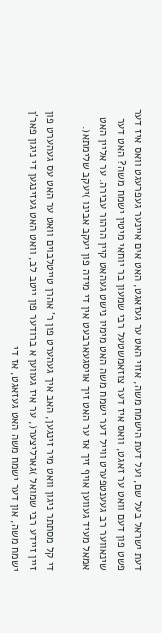דעת ישראל בעל שם, ועל דעת הישמח משה, אזוי האט ער געזאגט, האט אים איינער געפרעגט וואס איז דער פשט פון דעם וואט ער זאגט, וואס איז דער צוזאמשטעל רבי שמעון בר יוחאי מיטין ישמח משה? האט דער שינאווער רב געענטפערט ווייל דער ישמח משה האט מימיו נישט געהאט קיין הרהור עבירה. ער אליין האט אמאל מעיד געווען אויף זיך אז ער האט זיך אויסגעארבעט אין די מידה פון יעקב אבינו )יעקב שלימתא(.

די קל מסתתר ניגון וואט מיר זינגען, האב איך געהערט פון ר' אהרן טייטלבוים וואט ער האט עס געהערט פון זיין זיידע רבי שמואל )גארליצער(, ער איז געווען א ברודער פון ייטב לב, וואט האט געזינגען די ניגון פאר'ן ישמח משה, און דער ישמח משה האט געזאגט, אז די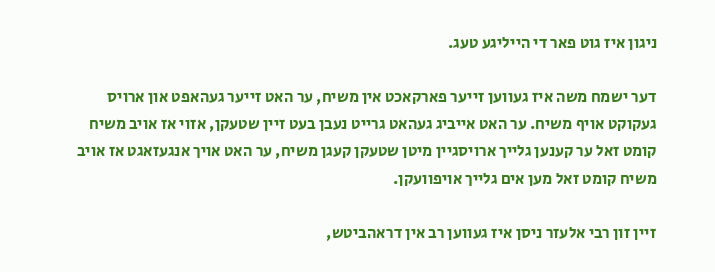ניגון איז גוט פאר די הייליגע טעג.

דער ישמח משה איז געווען זייער פארקאכט אין משיח, ער האט זייער געהאפט און ארויס געקוקט אויף משיח. ער האט אייביג געהאט גרייט נעבן בעט זיין שטעקן, אזוי אז אויב משיח קומט זאל ער קענען גלייך ארויסגיין מיטן שטעקן קעגן משיח, ער האט אויך אנגעזאגט אז אויב משיח קומט זאל מען אים גלייך אויפוועקן.

זיין זון רבי אלעזר ניסן איז געווען רב אין דראהביטש,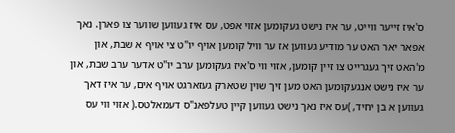ס'איז זייער ווייט, ער איז נישט געקומען אזוי אפט, עס איז געווען שווער צו פארן. נאך אפאר יאר האט ער מודיע געווען אז ער וויל קומען אויף יו"ט צי אויף א שבת, און מ'האט זיך געגרייט צו זיין קומען, אזוי ווי ס'איז געקומען ערב יו"ט אדער ערב שבת, און ער איז נישט אנגעקומען האט מען זיך שוין שטארק געזארגט אויף אים, ער איז דאך געווען א בן יחיד, )עס איז נאך נישט געווען קיין טעלפאנ"ס דעמאלטס.( אזוי ווי עס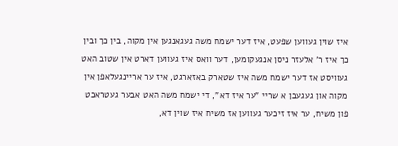איז שוין געווען שפעט, איז דער ישמח משה געגאנגען אין מקוה, בין כך ובין כך איז ר' אלעזר ניסן אנגעקומען, דער וואס איז געווען דארט אין שטוב האט געוויסט אז דער ישמח משה איז שטארק באזארגט, איז ער אריינגעלאפן אין מקוה און געגעבן א שריי "ער איז דא", די ישמח משה האט אבער געטראכט פון משיח, ער איז זיכער געווען אז משיח איז שוין דא,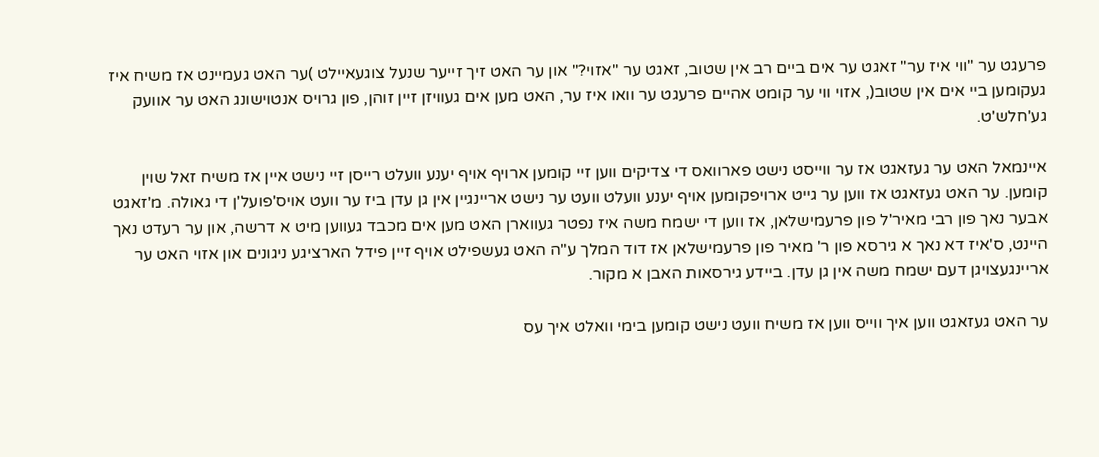פרעגט ער "ווי איז ער" זאגט ער אים ביים רב אין שטוב, זאגט ער "אזוי?" און ער האט זיך זייער שנעל צוגעאיילט )ער האט געמיינט אז משיח איז געקומען ביי אים אין שטוב(, אזוי ווי ער קומט אהיים פרעגט ער וואו איז ער, האט מען אים געוויזן זיין זוהן, פון גרויס אנטוישונג האט ער אוועק גע'חלש'ט.

איינמאל האט ער געזאגט אז ער ווייסט נישט פארוואס די צדיקים ווען זיי קומען ארויף אויף יענע וועלט רייסן זיי נישט איין אז משיח זאל שוין קומען. ער האט געזאגט אז ווען ער גייט ארויפקומען אויף יענע וועלט וועט ער נישט אריינגיין אין גן עדן ביז ער וועט אויס'פועל'ן די גאולה. מ'זאגט אבער נאך פון רבי מאיר'ל פון פרעמישלאן, אז ווען די ישמח משה איז נפטר געווארן האט מען אים מכבד געווען מיט א דרשה, און ער רעדט נאך היינט, ס'איז דא נאך א גירסא פון ר' מאיר פון פרעמישלאן אז דוד המלך ע"ה האט געשפילט אויף זיין פידל הארציגע ניגונים און אזוי האט ער אריינגעצויגן דעם ישמח משה אין גן עדן. ביידע גירסאות האבן א מקור.

ער האט געזאגט ווען איך ווייס ווען אז משיח וועט נישט קומען בימי וואלט איך עס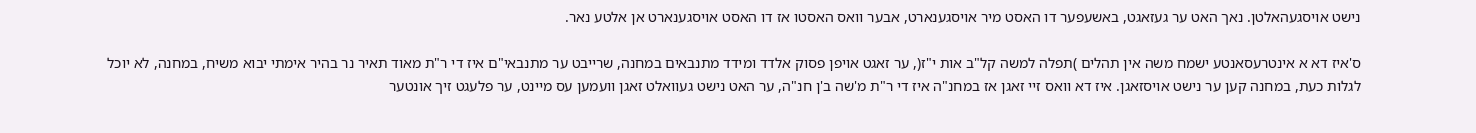נישט אויסגעהאלטן. נאך האט ער געזאגט, באשעפער דו האסט מיר אויסגענארט, אבער וואס האסטו אז דו האסט אויסגענארט אן אלטע נאר.

ס'איז דא א אינטרעסאנטע ישמח משה אין תהלים )תפלה למשה קל"ב אות י"ז(, ער זאגט אויפן פסוק אלדד ומידד מתנבאים במחנה, שרייבט ער מתנבאי"ם איז די ר"ת מאוד תאיר נר בהיר אימתי יבוא משיח, במחנה, לא יוכל לגלות כעת, במחנה קען ער נישט אויסזאגן. איז דא וואס זיי זאגן אז במחנ"ה איז די ר"ת מ'שה ב'ן חנ"ה, ער האט נישט געוואלט זאגן וועמען עס מיינט, ער פלעגט זיך אונטער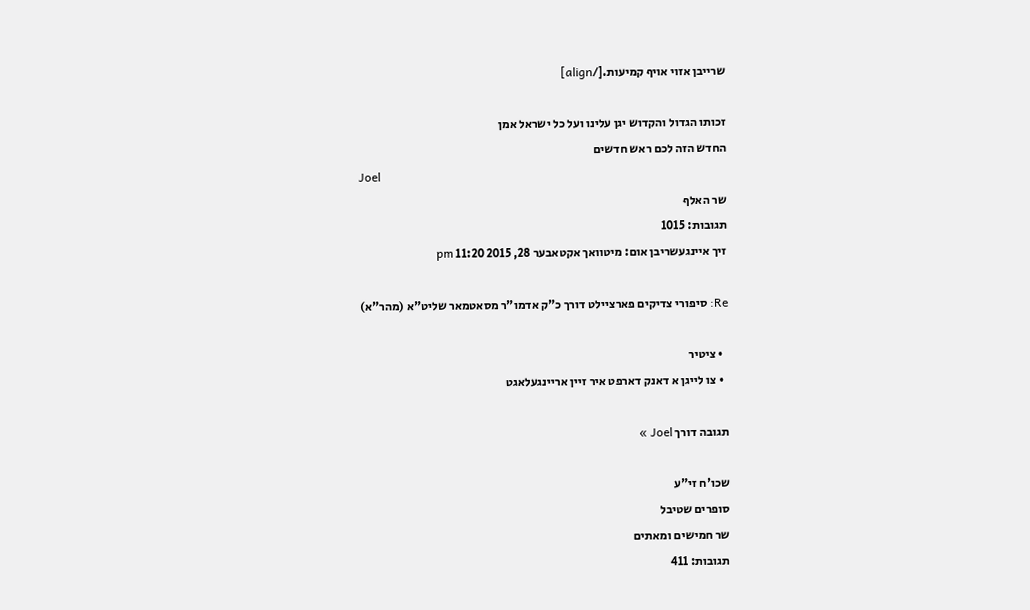שרייבן אזוי אויף קמיעות.[/align]

זכותו הגדול והקדוש יגן עלינו ועל כל ישראל אמן
החדש הזה לכם ראש חדשים
Joel
שר האלף
תגובות: 1015
זיך איינגעשריבן אום: מיטוואך אקטאבער 28, 2015 11:20 pm

Re: סיפורי צדיקים פארציילט דורך כ"ק אדמו"ר מסאטמאר שליט"א (מהר"א)

  • ציטיר
  • צו לייגן א דאנק דארפט איר זיין אריינגעלאגט

תגובה דורך Joel »

שכו'ח זי"ע
סופרים שטיבל
שר חמישים ומאתים
תגובות: 411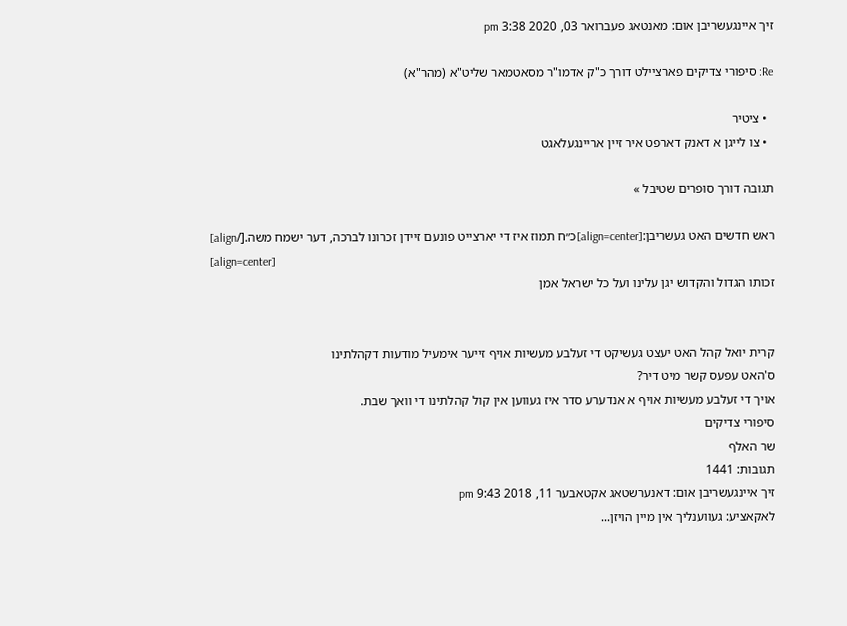זיך איינגעשריבן אום: מאנטאג פעברואר 03, 2020 3:38 pm

Re: סיפורי צדיקים פארציילט דורך כ"ק אדמו"ר מסאטמאר שליט"א (מהר"א)

  • ציטיר
  • צו לייגן א דאנק דארפט איר זיין אריינגעלאגט

תגובה דורך סופרים שטיבל »

ראש חדשים האט געשריבן:[align=center]כ״ח תמוז איז די יארצייט פונעם זיידן זכרונו לברכה, דער ישמח משה.[/align]
[align=center]
זכותו הגדול והקדוש יגן עלינו ועל כל ישראל אמן


קרית יואל קהל האט יעצט געשיקט די זעלבע מעשיות אויף זייער אימעיל מודעות דקהלתינו
ס'האט עפעס קשר מיט דיר?
אויך די זעלבע מעשיות אויף א אנדערע סדר איז געווען אין קול קהלתינו די וואך שבת.
סיפורי צדיקים
שר האלף
תגובות: 1441
זיך איינגעשריבן אום: דאנערשטאג אקטאבער 11, 2018 9:43 pm
לאקאציע: געווענליך אין מיין הויזן...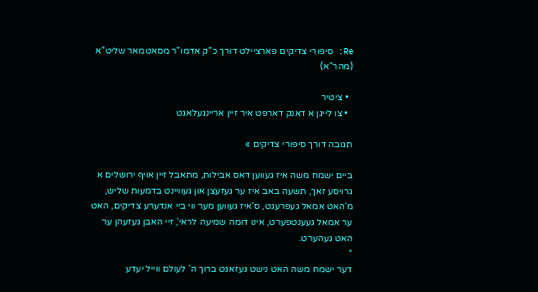Re: סיפורי צדיקים פארציילט דורך כ"ק אדמו"ר מסאטמאר שליט"א (מהר"א)

  • ציטיר
  • צו לייגן א דאנק דארפט איר זיין אריינגעלאגט

תגובה דורך סיפורי צדיקים »

ביים ישמח משה איז געווען דאס אבילות, מתאבל זיין אויף ירושלים א גרויסע זאך, תשעה באב איז ער געזעצן און געוויינט בדמעות שליש, מ'האט אמאל געפרעגט, ס'איז געווען מער ווי ביי אנדערע צדיקים, האט ער אמאל געענטפערט, אינו דומה שמיעה לראי', זיי האבן געזעהן ער האט געהערט.
*
דער ישמח משה האט נישט געזאגט ברוך ה' לעולם ווייל יעדע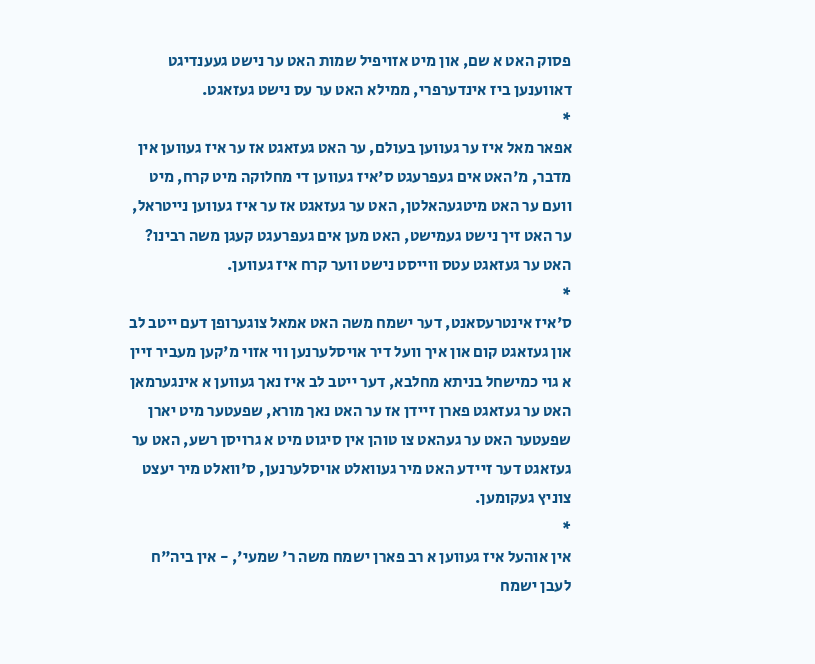פסוק האט א שם, און מיט אזויפיל שמות האט ער נישט געענדיגט דאווענען ביז אינדערפרי, ממילא האט ער עס נישט געזאגט.
*
אפאר מאל איז ער געווען בעולם, ער האט געזאגט אז ער איז געווען אין מדבר, מ'האט אים געפרעגט ס'איז געווען די מחלוקה מיט קרח, מיט וועם ער האט מיטגעהאלטן, האט ער געזאגט אז ער איז געווען נייטראל, ער האט זיך נישט געמישט, האט מען אים געפרעגט קעגן משה רבינו? האט ער געזאגט עטס ווייסט נישט ווער קרח איז געווען.
*
ס'איז אינטרעסאנט, דער ישמח משה האט אמאל צוגערופן דעם ייטב לב און געזאגט קום און איך וועל דיר אויסלערנען ווי אזוי מ'קען מעביר זיין א גוי כמישחל בניתא מחלבא, דער ייטב לב איז נאך געווען א אינגערמאן האט ער געזאגט פארן זיידן אז ער האט נאך מורא, שפעטער מיט יארן שפעטער האט ער געהאט צו טוהן אין סיגוט מיט א גרויסן רשע, האט ער געזאגט דער זיידע האט מיר געוואלט אויסלערנען, ס'וואלט מיר יעצט צוניץ געקומען.
*
אין אוהעל איז געווען א רב פארן ישמח משה ר' שמעי', - אין ביה"ח לעבן ישמח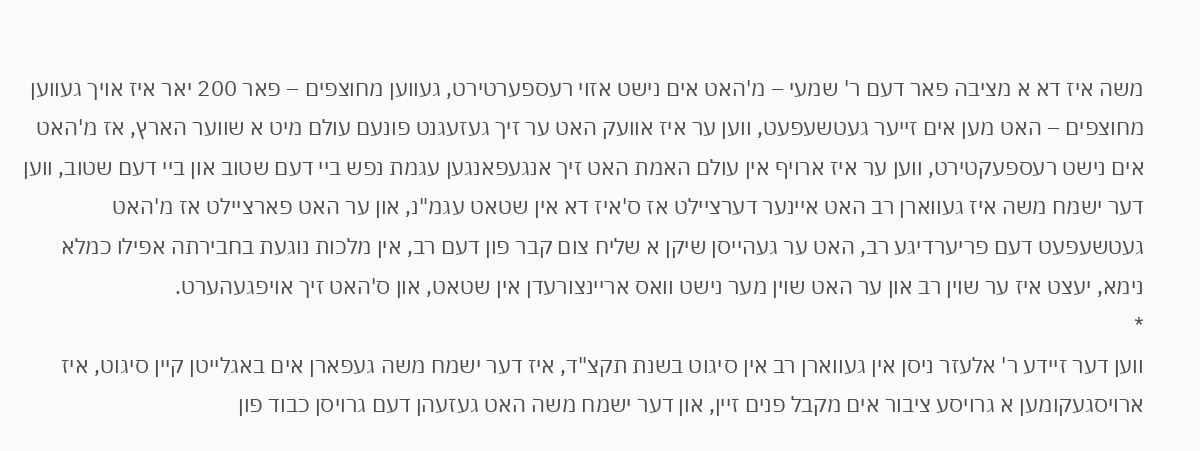משה איז דא א מציבה פאר דעם ר' שמעי – מ'האט אים נישט אזוי רעספערטירט, געווען מחוצפים – פאר 200 יאר איז אויך געווען מחוצפים – האט מען אים זייער געטשעפעט, ווען ער איז אוועק האט ער זיך געזעגנט פונעם עולם מיט א שווער הארץ, אז מ'האט אים נישט רעספעקטירט, ווען ער איז ארויף אין עולם האמת האט זיך אנגעפאנגען עגמת נפש ביי דעם שטוב און ביי דעם שטוב, ווען דער ישמח משה איז געווארן רב האט איינער דערציילט אז ס'איז דא אין שטאט עגמ"נ, און ער האט פארציילט אז מ'האט געטשעפעט דעם פריערדיגע רב, האט ער געהייסן שיקן א שליח צום קבר פון דעם רב, אין מלכות נוגעת בחבירתה אפילו כמלא נימא, יעצט איז ער שוין רב און ער האט שוין מער נישט וואס אריינצורעדן אין שטאט, און ס'האט זיך אויפגעהערט.
*
ווען דער זיידע ר' אלעזר ניסן אין געווארן רב אין סיגוט בשנת תקצ"ד, איז דער ישמח משה געפארן אים באגלייטן קיין סיגוט, איז ארויסגעקומען א גרויסע ציבור אים מקבל פנים זיין, און דער ישמח משה האט געזעהן דעם גרויסן כבוד פון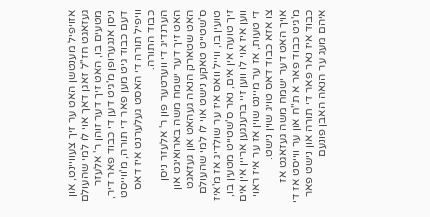אזויפיל מענטשן האט ער זיך צעוויינט, און געזאגט חז"ל זאגן דאך אוי לו למי שהעולם מטעים בו, האט זיך דער זוהן ר' אלעזר ניסן אנגערופן מ'גיט דען די כבוד פאר דיר, דעם כבוד גיט מען פאר די תורה, מ'ווייסט וויפיל תורה די האסט געלערנט איז דאס כבוד התורה.
הערנדיג די ווערטער פון ר' אלעזר ניסן האט זיך דער ישמח משה בארואיגט און האט שטארק הנאה געהאט און געזאגט ס'שטייט טאקע נישט אוי לו למי שהעולם טועין בו, ווייל וואס איז ער שולדיג אז מ'איז זיך טועה אין אים, נאר ס'שטייט מטעין בו, ווען איז אוי לו ווען זיי ברענגען אריין אין אים די טעות, אז ער מיינט שוין אז ער איז ראוי צו אזא כבוד דאס טויג שוין נישט.
אויך האט דער ישמח משה געזאגט אז מ'גיט כבוד פאר א ת"ח און ער ווייסט אז די כבוד איז נאר פאר די תורה און נישט פאר איהם מעג ער הנאה האבן פונעם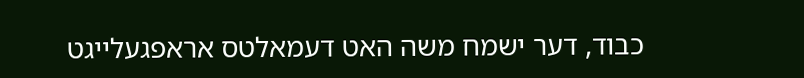כבוד, דער ישמח משה האט דעמאלטס אראפגעלייגט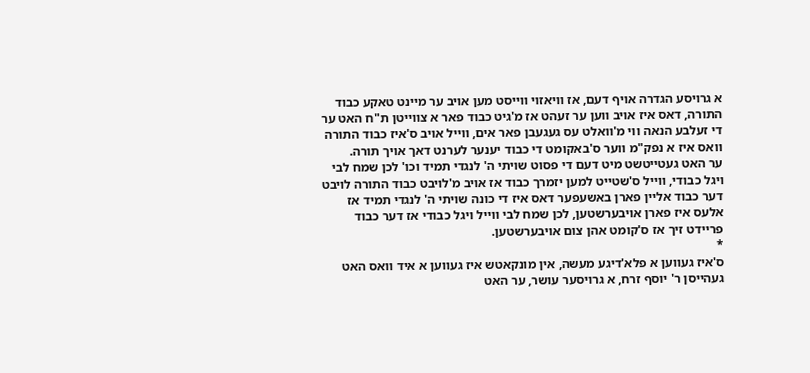א גרויסע הגדרה אויף דעם, אז וויאזוי ווייסט מען אויב ער מיינט טאקע כבוד התורה, דאס איז אויב ווען ער זעהט אז מ'גיט כבוד פאר א צווייטן ת"ח האט ער די זעלבע הנאה ווי מ'וואלט עס געגעבן פאר אים, ווייל אויב ס'איז כבוד התורה וואס איז א נפק"מ ווער ס'באקומט די כבוד יענער לערנט דאך אויך תורה.
ער האט געטייטשט מיט דעם די פסוט שויתי ה' לנגדי תמיד וכו' לכן שמח לבי ויגל כבודי, ווייל ס'שטייט למען יזמרך כבוד אז אויב מ'לויבט כבוד התורה לויבט דער כבוד אליין פארן באשעפער דאס איז די כונה שויתי ה' לנגדי תמיד אז אלעס איז פארן אויבערשטען, לכן שמח לבי ווייל ויגל כבודי אז דער כבוד פריידט זיך אז ס'קומט אהן צום אויבערשטען.
*
ס'איז געווען א פלא'דיגע מעשה, אין מונקאטש איז געווען א איד וואס האט געהייסן ר' יוסף זרח, א גרויסער עושר, ער האט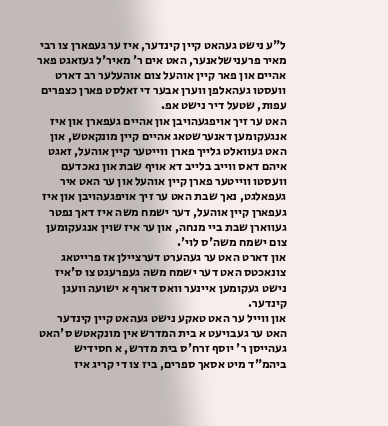ל"ע נישט געהאט קיין קינדער, איז ער געפארן צו רבי מאיר פרענישלאנער, האט אים ר' מאיר'ל געזאגט פאר אהיים און פאר קיין אוהעל צום אוהעלער רב דארט וועסטו געהאלפן ווערן אבער די זאלסט פארן כצפרים עפות, שטעל דיר נישט אפ.
האט ער זיך אויפגעהויבן און אהיים געפארן און איז אנגעקומען דאנערשטאג אהיים קיין מונקאטש, און האט געוואלט גלייך פארן ווייטער קיין אוהעל, זאגט איהם דאס ווייב בלייב דא אויף שבת און נאכדעם וועסטו ווייטער פארן קיין אוהעל און ער האט איר געפאלגט, נאך שבת האט ער זיך אויפגעהויבן און איז געפארן קיין אוהעל, דער ישמח משה איז דאך נפטר געווארן שבת ביי מנחה, און ער איז שוין אנגעקומען צום ישמח משה'ס לוי'.
און דארט האט ער געהערט דערציילן אז פרייטאג צונאכטס האט דער ישמח משה געפרעגט צו ס'איז נישט געקומען איינער וואס דארף א ישועה וועגן קינדער.
און ווייל ער האט טאקע נישט געהאט קיין קינדער האט ער געבויעט א בית המדרש אין מונקאטש ס'האט געהייסן ר' יוסף זרח'ס בית מדרש, א חסידיש ביהמ"ד מיט אסאך ספרים, ביז צו די קריג איז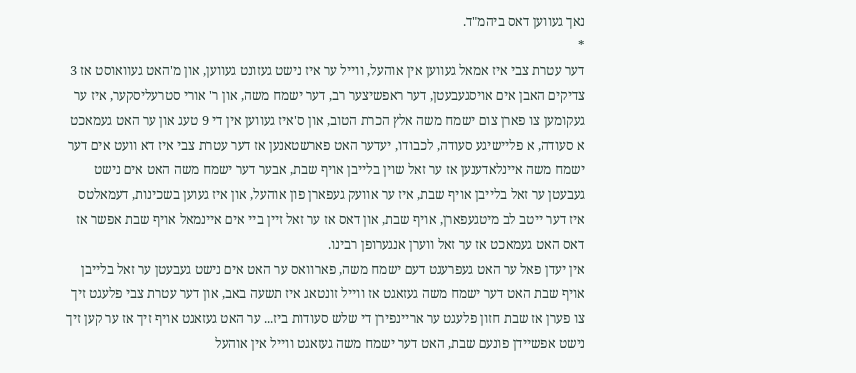נאך געווען דאס ביהמ"ד.
*
דער עטרת צבי איז אמאל געווען אין אוהעל, ווייל ער איז נישט געזונט געווען, און מ'האט געוואוסט אז 3 צדיקים האבן אים אויסגעבעטן, דער ראפשיצער רב, דער ישמח משה, און ר' אורי סטרעליסקער, איז ער געקומען צו פארן צום ישמח משה אלץ הכרת הטוב, און ס'איז געווען אין די 9 טעג און ער האט געמאכט א סעודה, א פליישיגע סעודה, לכבודו, יעדער האט פארשטאנען אז דער עטרת צבי איז דא וועט אים דער ישמח משה איינלאדענען אז ער זאל שוין בלייבן אויף שבת, אבער דער ישמח משה האט אים נישט געבעטן ער זאל בלייבן אויף שבת, איז ער אוועק געפארן פון אוהעל, און איז געוען בשכינות, דעמאלטס איז דער ייטב לב מיטגעפארן, אויף שבת, און דאס אז ער זאל זיין ביי אים איינמאל אויף שבת אפשר אז דאס האט געמאכט אז ער זאל ווערן אנגערופן רבינו.
אין יעדן פאל ער האט געפרעגט דעם ישמח משה, פארוואס ער האט אים נישט געבעטן ער זאל בלייבן אויף שבת האט דער ישמח משה געזאגט אז ווייל זונטאג איז תשעה באב, און דער עטרת צבי פלעגט זיך צו פערן אז שבת חזון פלעגט ער אריינפירן די שלש סעודות ביז... ער האט געזאגט אויף זיך אז ער קען זיך נישט אפשיידן פונעם שבת, האט דער ישמח משה געזאגט ווייל אין אוהעל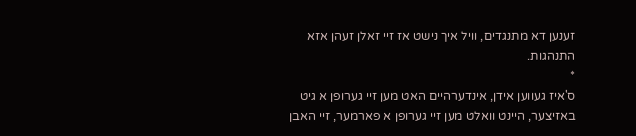זענען דא מתנגדים, וויל איך נישט אז זיי זאלן זעהן אזא התנהגות.
*
ס'איז געווען אידן, אינדערהיים האט מען זיי גערופן א גיט באזיצער, היינט וואלט מען זיי גערופן א פארמער, זיי האבן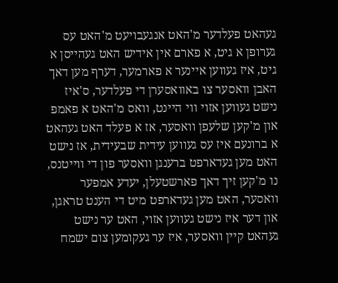געהאט פעלדער מ'האט אנגעבויעט מ'האט עס גערופן א גיט, א פארם אין אידיש האט געהייסן א גיט, איז געווען איינער א פארמער, דערף מען דאך האבן וואסער צו באוואסערן די פעלדער, ס'איז נישט געווען אזוי ווי היינט, וואס מ'האט א פאמפ און מ'קען שלעפן וואסער, אז א פעלד האט געהאט א ברונעם איז עס געווען עידית שבעידית, אז נישט האט מען געדארפט ברענגן וואסער פון די ווייטנס, נו מ'קען זיך דאך פארשטעלן, יעדע אמפער וואסער, האט מען געדארפט מיט די הענט טראגן, און דער איז נישט געווען אזוי, האט ער נישט געהאט קיין וואסער, איז ער געקומען צום ישמח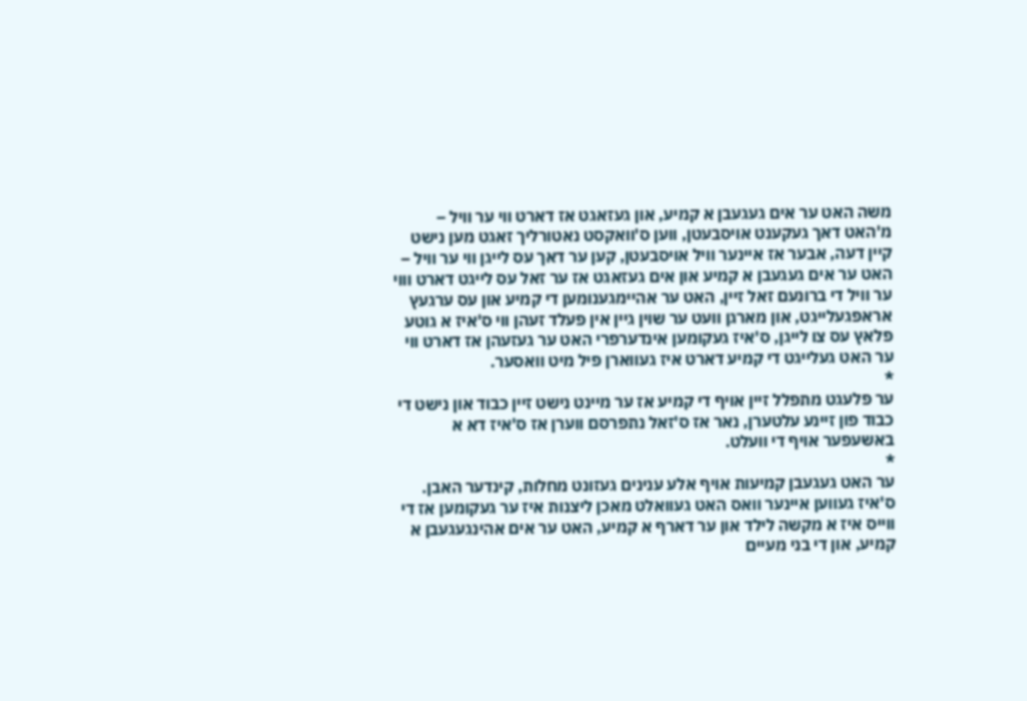משה האט ער אים געגעבן א קמיע, און געזאגט אז דארט ווי ער וויל – מ'האט דאך געקענט אויסבעטן, ווען ס'וואקסט נאטורליך זאגט מען נישט קיין דעה, אבער אז איינער וויל אויסבעטן, קען ער דאך עס לייגן ווי ער וויל – האט ער אים געגעבן א קמיע און אים געזאגט אז ער זאל עס לייגט דארט וווי ער וויל די ברונעם זאל זיין, האט ער אהיימגענומען די קמיע און עס ערגעץ אראפגעלייגט, און מארגן וועט ער שוין גיין אין פעלד זעהן ווי ס'איז א גוטע פלאץ עס צו לייגן, ס'איז געקומען אינדערפרי האט ער געזעהן אז דארט ווי ער האט געלייגט די קמיע דארט איז געווארן פיל מיט וואסער.
*
ער פלעגט מתפלל זיין אויף די קמיע אז ער מיינט נישט זיין כבוד און נישט די כבוד פון זיינע עלטערן, נאר אז ס'זאל נתפרסם ווערן אז ס'איז דא א באשעפער אויף די וועלט.
*
ער האט געגעבן קמיעות אויף אלע ענינים געזונט מחלות, קינדער האבן.
ס'איז געווען איינער וואס האט געוואלט מאכן ליצנות איז ער געקומען אז די ווייס איז א מקשה לילד און ער דארף א קמיע, האט ער אים אהינגעגעבן א קמיע, און די בני מעיים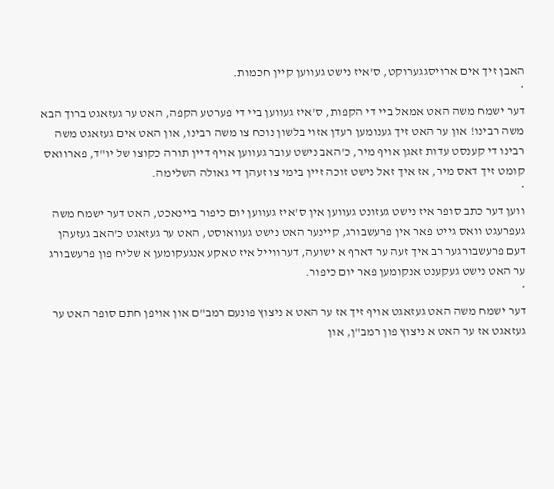האבן זיך אים ארויסגגערוקט, ס'איז נישט געווען קיין חכמות.
*
דער ישמח משה האט אמאל ביי די הקפות, ס'איז געווען ביי די פערטע הקפה, האט ער געזאגט ברוך הבא משה רבינו! און ער האט זיך גענומען רעדן אזוי בלשון נוכח צו משה רבינו, און האט אים געזאגט משה רבינו די קענסט עדות זאגן אויף מיר, כ'האב נישט עובר געווען אויף דיין תורה כקוצו של יו"ד, פארוואס קומט זיך דאס מיר, אז איך זאל נישט זוכה זיין בימי צו זעהן די גאולה השלימה.
*
ווען דער כתב סופר איז נישט געזונט געווען אין ס'איז געווען יום כיפור ביינאכט, האט דער ישמח משה געפרעגט וואס גייט פאר אין פרעשבורג, קיינער האט נישט געוואוסט, האט ער געזאגט כ'האב געזעהן דעם פרעשבורגער רב איך זעה ער דארף א ישועה, דערווייל איז טאקע אנגעקומען א שליח פון פרעשבורג ער האט נישט געקענט אנקומען פאר יום כיפור.
*
דער ישמח משה האט געזאגט אויף זיך אז ער האט א ניצוץ פונעם רמב"ם און אויפן חתם סופר האט ער געזאגט אז ער האט א ניצוץ פון רמב"ן, און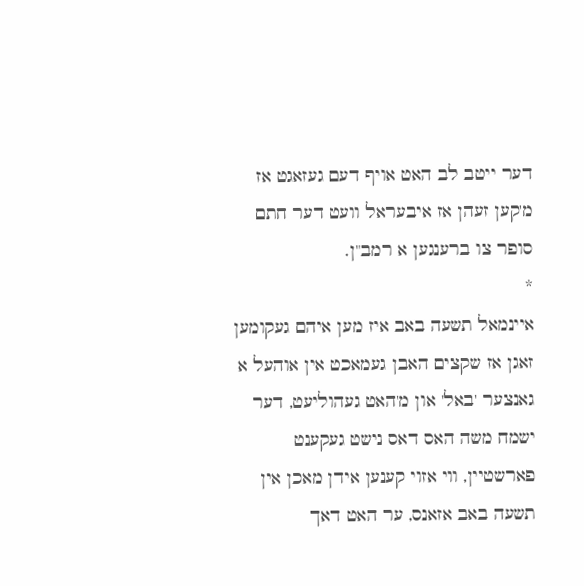דער ייטב לב האט אויף דעם געזאגט אז מ'קען זעהן אז איבעראל וועט דער חתם סופר צו ברענגען א רמב"ן.
*
איינמאל תשעה באב איז מען איהם געקומען זאגן אז שקצים האבן געמאכט אין אוהעל א גאנצער 'באל' און מ'האט געהוליעט, דער ישמח משה האס דאס נישט געקענט פארשטיין, ווי אזוי קענען אידן מאכן אין תשעה באב אזאנס, ער האט דאך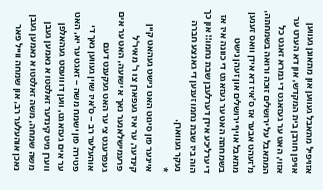אזויפיל מתאבל געווען און מתאונן געווען אויפן חורבן בית המקדש, און דא הערט ער אזוי, האט ער געזאגט די גמרא זאגט כל המתאבל על ירושלים זוכה ורואה בשמחתה, מ'זעהט אבער אז ס'איז דא אידן וואס זענען מתאבל אויף ירושלים און זעהן נישט בשמחתה האט ער געזאגט די כוונה איז אז די ערליכע אידן דערלעבן שבת נחמו!! און כך הוה ביז שבת נחמו זענען די גאנצע חברה נעקר געווארן.
*
איינער פון סיגוט האט נישט געהאט קיין קינדער, ער איז געפארן צו ר' מאיר'ל פרעמישלאנער נאך א ישועה, האט ער אים געפרעגט צי ער האט געקענט דעם אוהעלער רב – ס'איז שוין געווען נאך די פטירה פון ישמח משה – זאגט ער יא, האט ער אים געזאגט, ווען דו וועסט געהאלפן ווערן מיט קינדער זאלסטו א נאמען געבן משה שמחה, משה זאלסטו א נאמען געבן נאכן אוהעלער רב, און שמחה ווייל פאר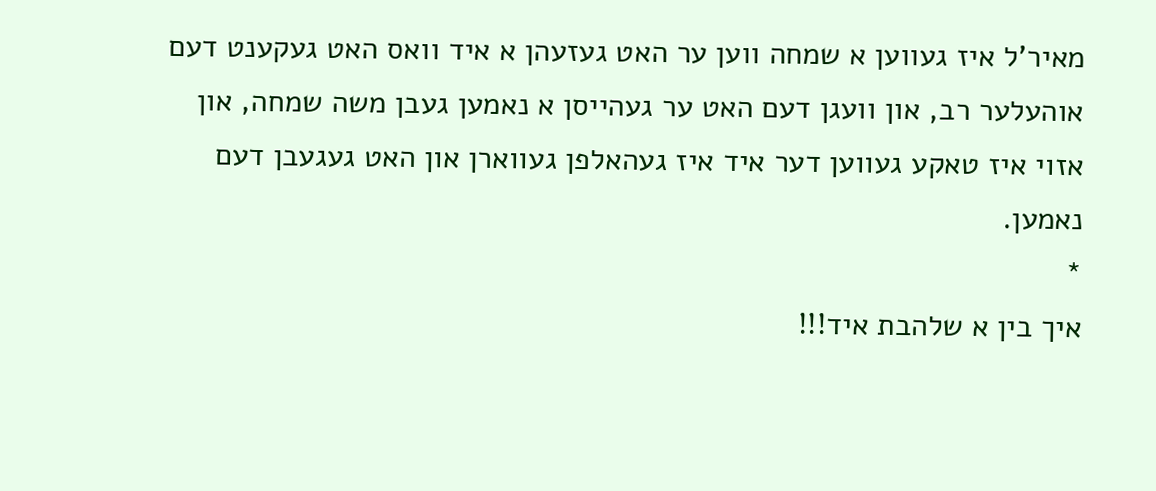מאיר'ל איז געווען א שמחה ווען ער האט געזעהן א איד וואס האט געקענט דעם אוהעלער רב, און וועגן דעם האט ער געהייסן א נאמען געבן משה שמחה, און אזוי איז טאקע געווען דער איד איז געהאלפן געווארן און האט געגעבן דעם נאמען.
*
איך בין א שלהבת איד!!!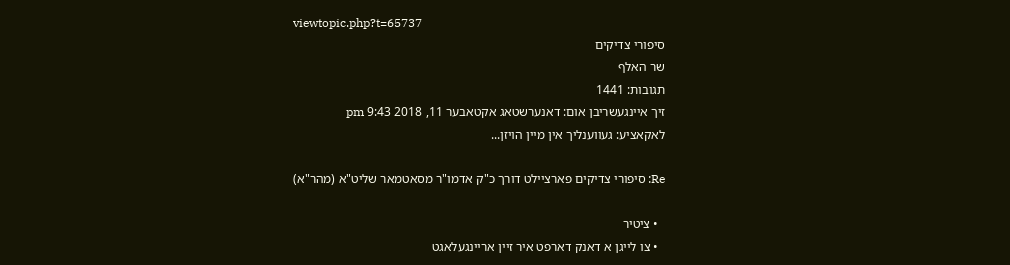viewtopic.php?t=65737
סיפורי צדיקים
שר האלף
תגובות: 1441
זיך איינגעשריבן אום: דאנערשטאג אקטאבער 11, 2018 9:43 pm
לאקאציע: געווענליך אין מיין הויזן...

Re: סיפורי צדיקים פארציילט דורך כ"ק אדמו"ר מסאטמאר שליט"א (מהר"א)

  • ציטיר
  • צו לייגן א דאנק דארפט איר זיין אריינגעלאגט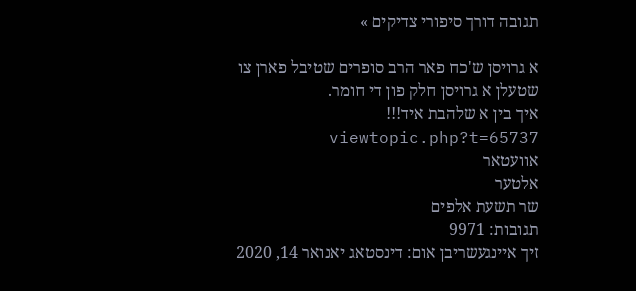תגובה דורך סיפורי צדיקים »

א גרויסן ש'כח פאר הרב סופרים שטיבל פארן צו שטעלן א גרויסן חלק פון די חומר.
איך בין א שלהבת איד!!! viewtopic.php?t=65737
אוועטאר
אלטער
שר תשעת אלפים
תגובות: 9971
זיך איינגעשריבן אום: דינסטאג יאנואר 14, 2020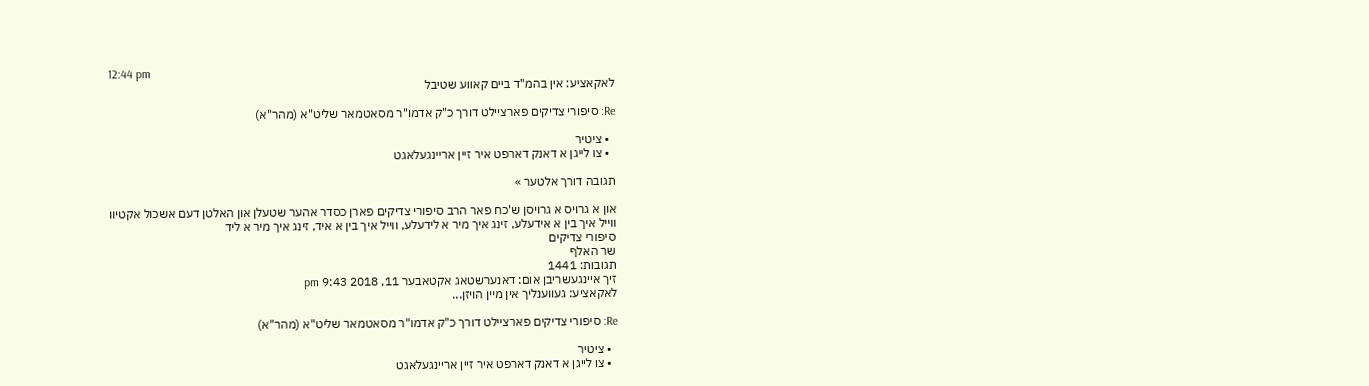12:44 pm
לאקאציע: אין בהמ"ד ביים קאווע שטיבל

Re: סיפורי צדיקים פארציילט דורך כ"ק אדמו"ר מסאטמאר שליט"א (מהר"א)

  • ציטיר
  • צו לייגן א דאנק דארפט איר זיין אריינגעלאגט

תגובה דורך אלטער »

און א גרויס א גרויסן ש'כח פאר הרב סיפורי צדיקים פארן כסדר אהער שטעלן און האלטן דעם אשכול אקטיוו
ווייל איך בין א אידעלע, זינג איך מיר א לידעלע, ווייל איך בין א איד, זינג איך מיר א ליד
סיפורי צדיקים
שר האלף
תגובות: 1441
זיך איינגעשריבן אום: דאנערשטאג אקטאבער 11, 2018 9:43 pm
לאקאציע: געווענליך אין מיין הויזן...

Re: סיפורי צדיקים פארציילט דורך כ"ק אדמו"ר מסאטמאר שליט"א (מהר"א)

  • ציטיר
  • צו לייגן א דאנק דארפט איר זיין אריינגעלאגט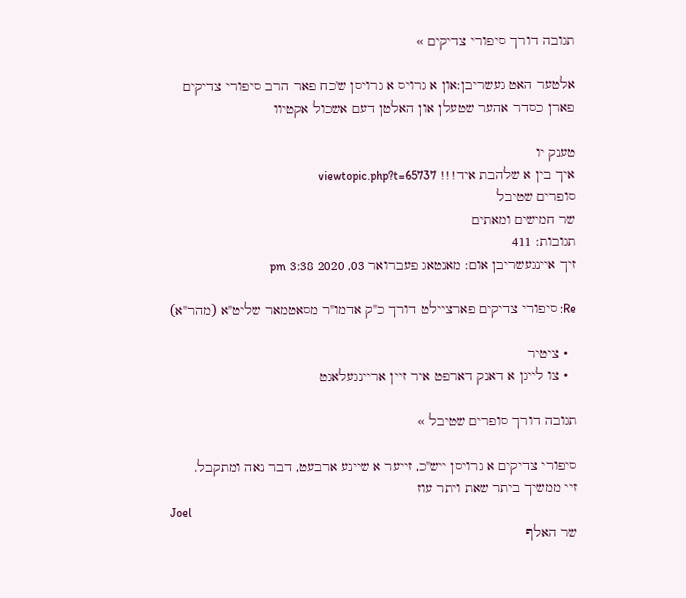תגובה דורך סיפורי צדיקים »

אלטער האט געשריבן:און א גרויס א גרויסן ש'כח פאר הרב סיפורי צדיקים פארן כסדר אהער שטעלן און האלטן דעם אשכול אקטיוו

טענק יו
איך בין א שלהבת איד!!! viewtopic.php?t=65737
סופרים שטיבל
שר חמישים ומאתים
תגובות: 411
זיך איינגעשריבן אום: מאנטאג פעברואר 03, 2020 3:38 pm

Re: סיפורי צדיקים פארציילט דורך כ"ק אדמו"ר מסאטמאר שליט"א (מהר"א)

  • ציטיר
  • צו לייגן א דאנק דארפט איר זיין אריינגעלאגט

תגובה דורך סופרים שטיבל »

סיפורי צדיקים א גרויסן ייש"כ, זייער א שיינע ארבעט, דבר נאה ומתקבל.
זיי ממשיך ביתר שאת ויתר עוז
Joel
שר האלף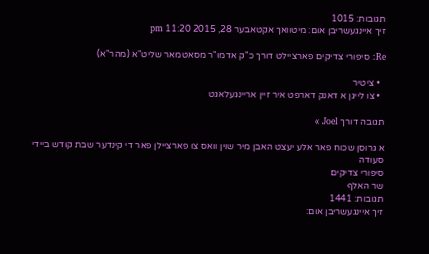תגובות: 1015
זיך איינגעשריבן אום: מיטוואך אקטאבער 28, 2015 11:20 pm

Re: סיפורי צדיקים פארציילט דורך כ"ק אדמו"ר מסאטמאר שליט"א (מהר"א)

  • ציטיר
  • צו לייגן א דאנק דארפט איר זיין אריינגעלאגט

תגובה דורך Joel »

א גרוסן שכוח פאר אלע יעצט האבן מיר שוין וואס צו פארציילן פאר די קינדער שבת קודש ביידי סעודה
סיפורי צדיקים
שר האלף
תגובות: 1441
זיך איינגעשריבן אום: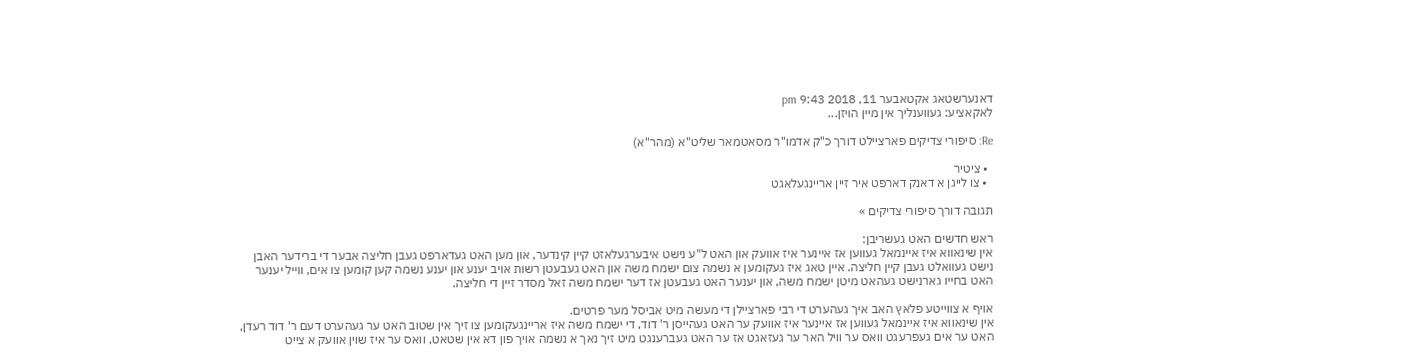דאנערשטאג אקטאבער 11, 2018 9:43 pm
לאקאציע: געווענליך אין מיין הויזן...

Re: סיפורי צדיקים פארציילט דורך כ"ק אדמו"ר מסאטמאר שליט"א (מהר"א)

  • ציטיר
  • צו לייגן א דאנק דארפט איר זיין אריינגעלאגט

תגובה דורך סיפורי צדיקים »

ראש חדשים האט געשריבן:
אין שינאווא איז איינמאל געווען אז איינער איז אוועק און האט ל"ע נישט איבערגעלאזט קיין קינדער, און מען האט געדארפט געבן חליצה אבער די ברידער האבן נישט געוואלט געבן קיין חליצה. איין טאג איז געקומען א נשמה צום ישמח משה און האט געבעטן רשות אויב יענע און יענע נשמה קען קומען צו אים, ווייל יענער האט בחייו גארנישט געהאט מיטן ישמח משה, און יענער האט געבעטן אז דער ישמח משה זאל מסדר זיין די חליצה.

אויף א צווייטע פלאץ האב איך געהערט די רבי פארציילן די מעשה מיט אביסל מער פרטים.
אין שינאווא איז איינמאל געווען אז איינער איז אוועק ער האט געהייסן ר' דוד, די ישמח משה איז אריינגעקומען צו זיך אין שטוב האט ער געהערט דעם ר' דוד רעדן, האט ער אים געפרעגט וואס ער וויל האר ער געזאגט אז ער האט געברענגט מיט זיך נאך א נשמה אויך פון דא אין שטאט, וואס ער איז שוין אוועק א צייט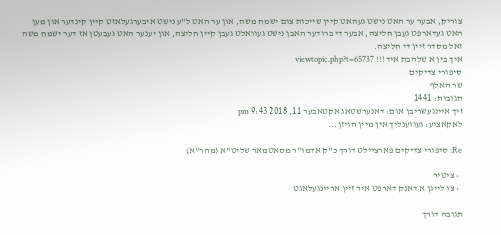צוריק, אבער ער האט נישט געהאט קיין שייכות צום ישמח משה, און ער האט ל"ע נישט איבערגעלאזט קיין קינדער און מען האט געדארפט געבן חליצה, אבער די ברודער האבן נישט געוואלט געבן קיין חליצה, און יענער האט געבעטן אז דער ישמח משה זאל מסדר זיין די חליצה.
איך בין א שלהבת איד!!! viewtopic.php?t=65737
סיפורי צדיקים
שר האלף
תגובות: 1441
זיך איינגעשריבן אום: דאנערשטאג אקטאבער 11, 2018 9:43 pm
לאקאציע: געווענליך אין מיין הויזן...

Re: סיפורי צדיקים פארציילט דורך כ"ק אדמו"ר מסאטמאר שליט"א (מהר"א)

  • ציטיר
  • צו לייגן א דאנק דארפט איר זיין אריינגעלאגט

תגובה דורך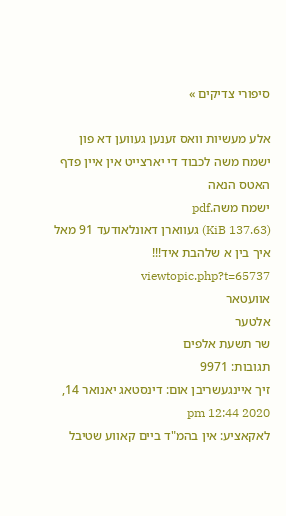סיפורי צדיקים »

אלע מעשיות וואס זענען געווען דא פון ישמח משה לכבוד די יארצייט אין איין פדף
האטס הנאה
ישמח משה.pdf
(137.63 KiB) געווארן דאונלאודעד 91 מאל
איך בין א שלהבת איד!!! viewtopic.php?t=65737
אוועטאר
אלטער
שר תשעת אלפים
תגובות: 9971
זיך איינגעשריבן אום: דינסטאג יאנואר 14, 2020 12:44 pm
לאקאציע: אין בהמ"ד ביים קאווע שטיבל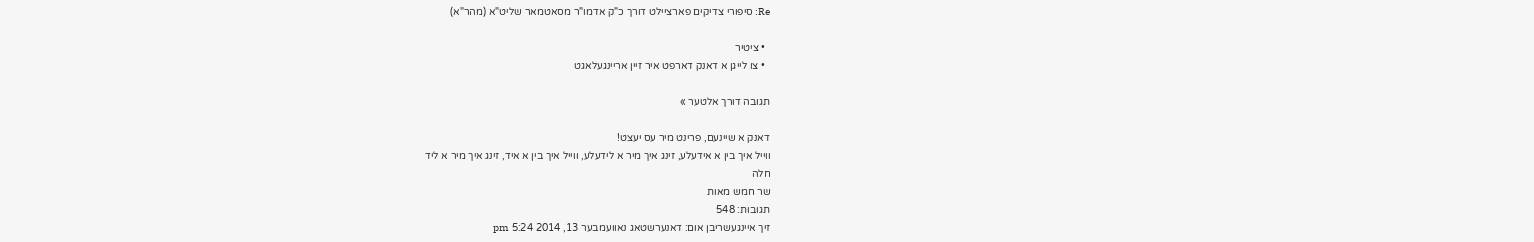Re: סיפורי צדיקים פארציילט דורך כ"ק אדמו"ר מסאטמאר שליט"א (מהר"א)

  • ציטיר
  • צו לייגן א דאנק דארפט איר זיין אריינגעלאגט

תגובה דורך אלטער »

דאנק א שיינעם, פרינט מיר עס יעצט!
ווייל איך בין א אידעלע, זינג איך מיר א לידעלע, ווייל איך בין א איד, זינג איך מיר א ליד
חלה
שר חמש מאות
תגובות: 548
זיך איינגעשריבן אום: דאנערשטאג נאוועמבער 13, 2014 5:24 pm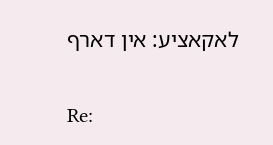לאקאציע: אין דארף

Re: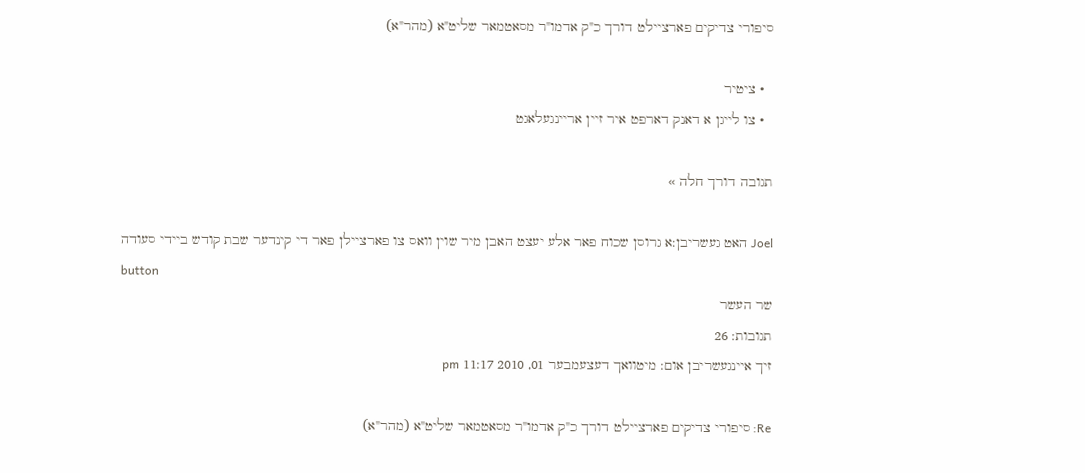סיפורי צדיקים פארציילט דורך כ"ק אדמו"ר מסאטמאר שליט"א (מהר"א)

  • ציטיר
  • צו לייגן א דאנק דארפט איר זיין אריינגעלאגט

תגובה דורך חלה »

Joel האט געשריבן:א גרוסן שכוח פאר אלע יעצט האבן מיר שוין וואס צו פארציילן פאר די קינדער שבת קודש ביידי סעודה
button
שר העשר
תגובות: 26
זיך איינגעשריבן אום: מיטוואך דעצעמבער 01, 2010 11:17 pm

Re: סיפורי צדיקים פארציילט דורך כ"ק אדמו"ר מסאטמאר שליט"א (מהר"א)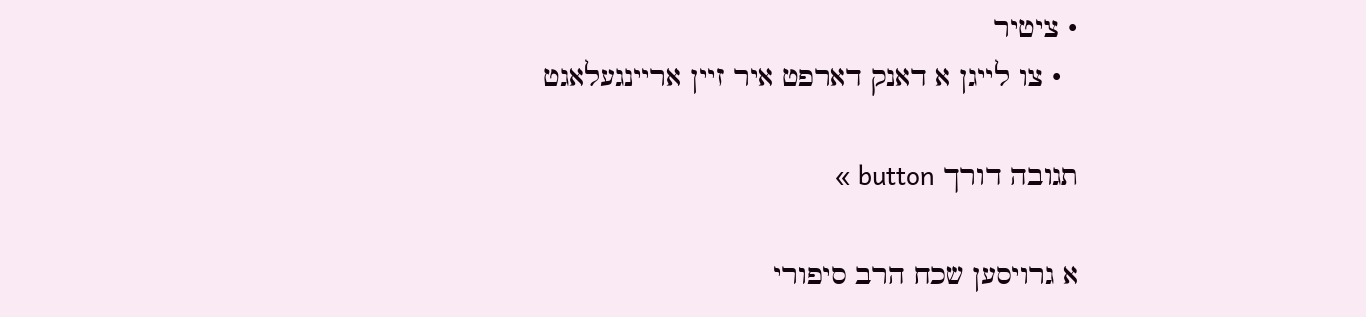• ציטיר
  • צו לייגן א דאנק דארפט איר זיין אריינגעלאגט

תגובה דורך button »

א גרויסען שכח הרב סיפורי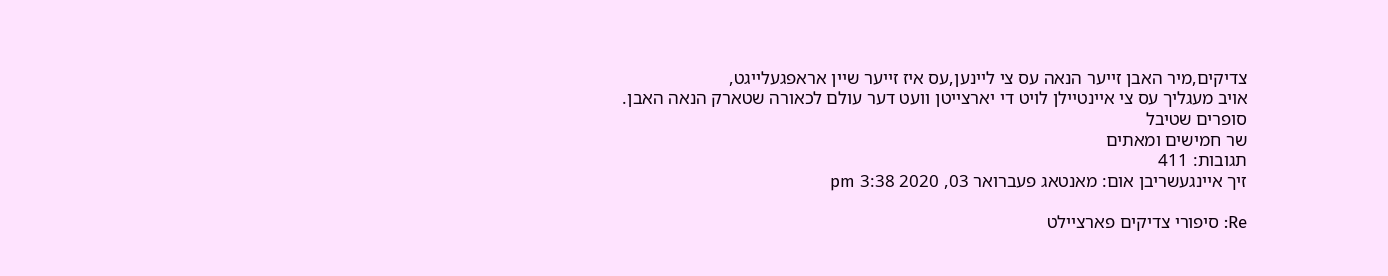צדיקים,מיר האבן זייער הנאה עס צי ליינען,עס איז זייער שיין אראפגעלייגט,
אויב מעגליך עס צי איינטיילן לויט די יארצייטן וועט דער עולם לכאורה שטארק הנאה האבן.
סופרים שטיבל
שר חמישים ומאתים
תגובות: 411
זיך איינגעשריבן אום: מאנטאג פעברואר 03, 2020 3:38 pm

Re: סיפורי צדיקים פארציילט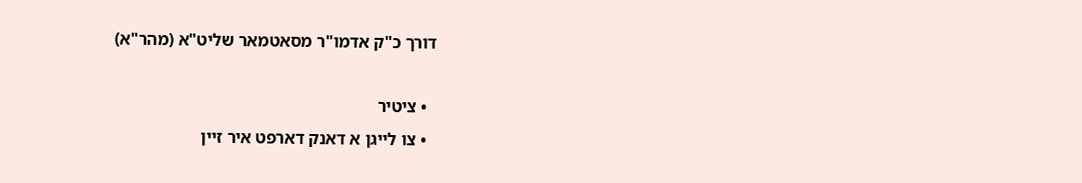דורך כ"ק אדמו"ר מסאטמאר שליט"א (מהר"א)

  • ציטיר
  • צו לייגן א דאנק דארפט איר זיין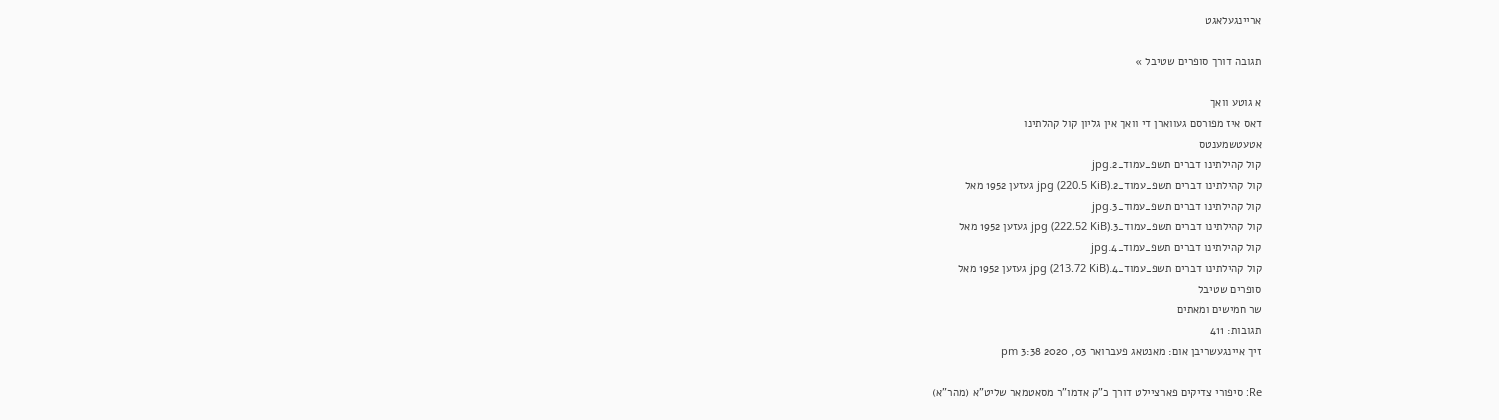אריינגעלאגט

תגובה דורך סופרים שטיבל »

א גוטע וואך
דאס איז מפורסם געווארן די וואך אין גליון קול קהלתינו
אטעטשמענטס
קול קהילתינו דברים תשפ_עמוד_2.jpg
קול קהילתינו דברים תשפ_עמוד_2.jpg (220.5 KiB) געזען 1952 מאל
קול קהילתינו דברים תשפ_עמוד_3.jpg
קול קהילתינו דברים תשפ_עמוד_3.jpg (222.52 KiB) געזען 1952 מאל
קול קהילתינו דברים תשפ_עמוד_4.jpg
קול קהילתינו דברים תשפ_עמוד_4.jpg (213.72 KiB) געזען 1952 מאל
סופרים שטיבל
שר חמישים ומאתים
תגובות: 411
זיך איינגעשריבן אום: מאנטאג פעברואר 03, 2020 3:38 pm

Re: סיפורי צדיקים פארציילט דורך כ"ק אדמו"ר מסאטמאר שליט"א (מהר"א)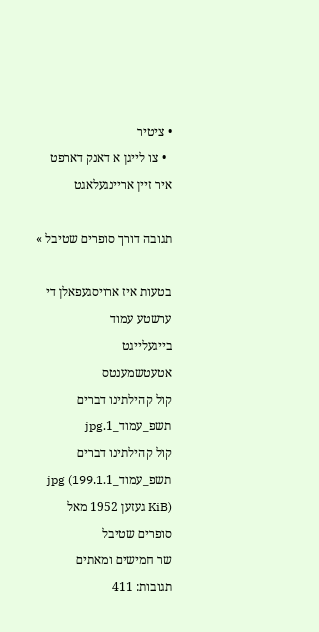• ציטיר
  • צו לייגן א דאנק דארפט איר זיין אריינגעלאגט

תגובה דורך סופרים שטיבל »

בטעות איז ארויסגעפאלן די ערשטע עמוד
בייגעלייגט
אטעטשמענטס
קול קהילתינו דברים תשפ_עמוד_1.jpg
קול קהילתינו דברים תשפ_עמוד_1.jpg (199.1 KiB) געזען 1952 מאל
סופרים שטיבל
שר חמישים ומאתים
תגובות: 411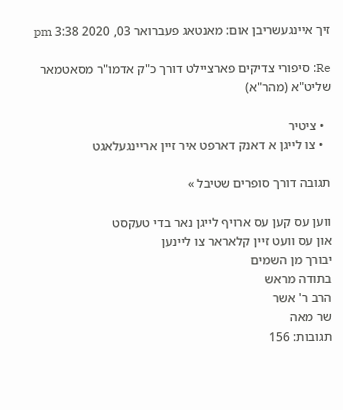זיך איינגעשריבן אום: מאנטאג פעברואר 03, 2020 3:38 pm

Re: סיפורי צדיקים פארציילט דורך כ"ק אדמו"ר מסאטמאר שליט"א (מהר"א)

  • ציטיר
  • צו לייגן א דאנק דארפט איר זיין אריינגעלאגט

תגובה דורך סופרים שטיבל »

ווען עס קען עס ארויף לייגן נאר בדי טעקסט
און עס וועט זיין קלאראר צו ליינען
יבורך מן השמים
בתודה מראש
הרב ר' אשר
שר מאה
תגובות: 156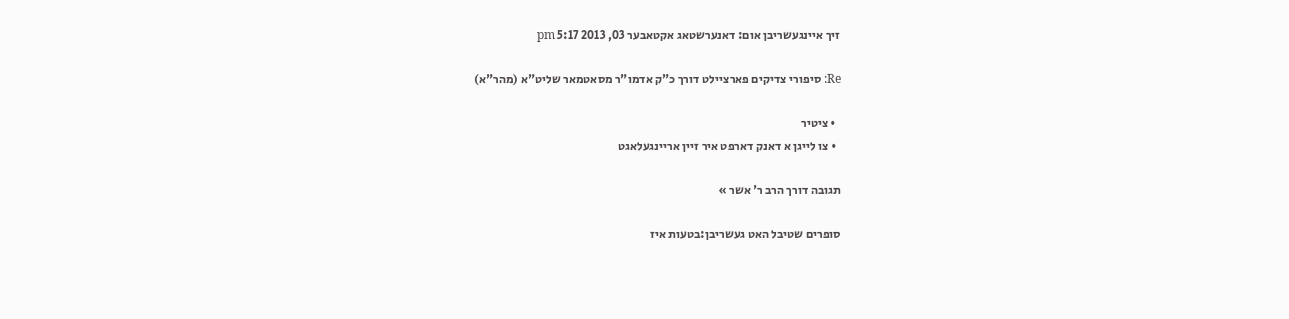זיך איינגעשריבן אום: דאנערשטאג אקטאבער 03, 2013 5:17 pm

Re: סיפורי צדיקים פארציילט דורך כ"ק אדמו"ר מסאטמאר שליט"א (מהר"א)

  • ציטיר
  • צו לייגן א דאנק דארפט איר זיין אריינגעלאגט

תגובה דורך הרב ר' אשר »

סופרים שטיבל האט געשריבן:בטעות איז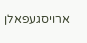ארויסגעפאלן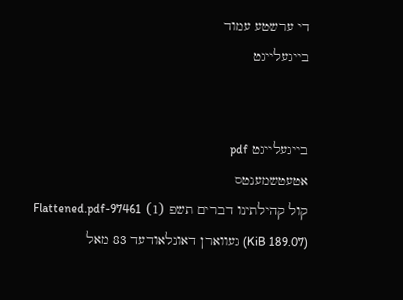די ערשטע עמוד
בייגעלייגט


בייגעלייגט pdf
אטעטשמענטס
קול קהילתינו דברים תשפ (1) 97461-Flattened.pdf
(189.07 KiB) געווארן דאונלאודעד 83 מאל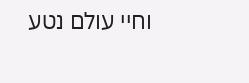וחיי עולם נטע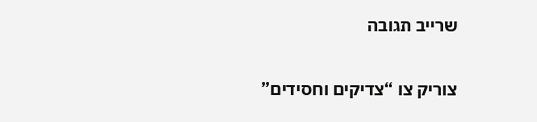שרייב תגובה

צוריק צו “צדיקים וחסידים”